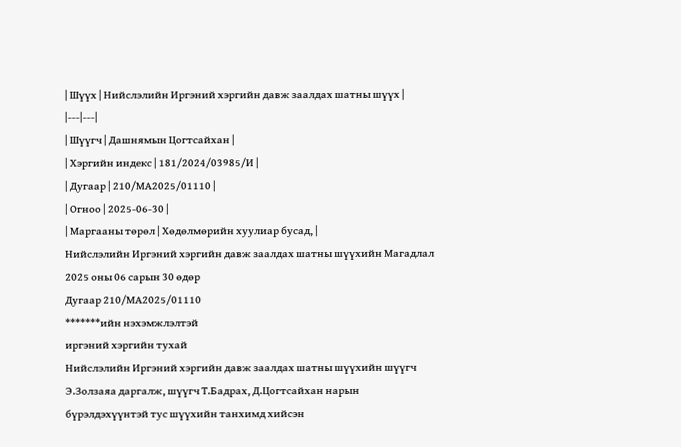| Шүүх | Нийслэлийн Иргэний хэргийн давж заалдах шатны шүүх |
|---|---|
| Шүүгч | Дашнямын Цогтсайхан |
| Хэргийн индекс | 181/2024/03985/И |
| Дугаар | 210/МА2025/01110 |
| Огноо | 2025-06-30 |
| Маргааны төрөл | Хөдөлмөрийн хуулиар бусад, |
Нийслэлийн Иргэний хэргийн давж заалдах шатны шүүхийн Магадлал
2025 оны 06 сарын 30 өдөр
Дугаар 210/МА2025/01110
*******ийн нэхэмжлэлтэй
иргэний хэргийн тухай
Нийслэлийн Иргэний хэргийн давж заалдах шатны шүүхийн шүүгч Э.Золзаяа даргалж, шүүгч Т.Бадрах, Д.Цогтсайхан нарын бүрэлдэхүүнтэй тус шүүхийн танхимд хийсэн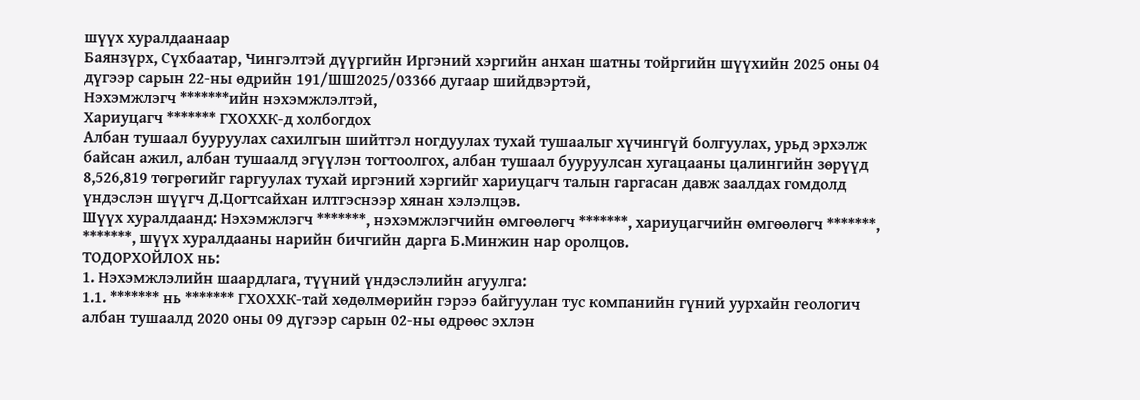шүүх хуралдаанаар
Баянзүрх, Сүхбаатар, Чингэлтэй дүүргийн Иргэний хэргийн анхан шатны тойргийн шүүхийн 2025 оны 04 дүгээр сарын 22-ны өдрийн 191/ШШ2025/03366 дугаар шийдвэртэй,
Нэхэмжлэгч *******ийн нэхэмжлэлтэй,
Хариуцагч ******* ГХОХХК-д холбогдох
Албан тушаал бууруулах сахилгын шийтгэл ногдуулах тухай тушаалыг хүчингүй болгуулах, урьд эрхэлж байсан ажил, албан тушаалд эгүүлэн тогтоолгох, албан тушаал бууруулсан хугацааны цалингийн зөрүүд 8,526,819 төгрөгийг гаргуулах тухай иргэний хэргийг хариуцагч талын гаргасан давж заалдах гомдолд үндэслэн шүүгч Д.Цогтсайхан илтгэснээр хянан хэлэлцэв.
Шүүх хуралдаанд: Нэхэмжлэгч *******, нэхэмжлэгчийн өмгөөлөгч *******, хариуцагчийн өмгөөлөгч *******, *******, шүүх хуралдааны нарийн бичгийн дарга Б.Минжин нар оролцов.
ТОДОРХОЙЛОХ нь:
1. Нэхэмжлэлийн шаардлага, түүний үндэслэлийн агуулга:
1.1. ******* нь ******* ГХОХХК-тай хөдөлмөрийн гэрээ байгуулан тус компанийн гүний уурхайн геологич албан тушаалд 2020 оны 09 дүгээр сарын 02-ны өдрөөс эхлэн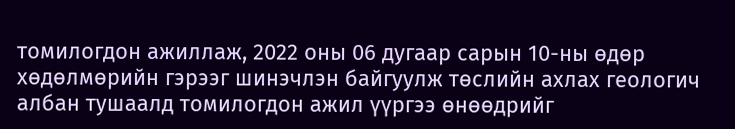томилогдон ажиллаж, 2022 оны 06 дугаар сарын 10-ны өдөр хөдөлмөрийн гэрээг шинэчлэн байгуулж төслийн ахлах геологич албан тушаалд томилогдон ажил үүргээ өнөөдрийг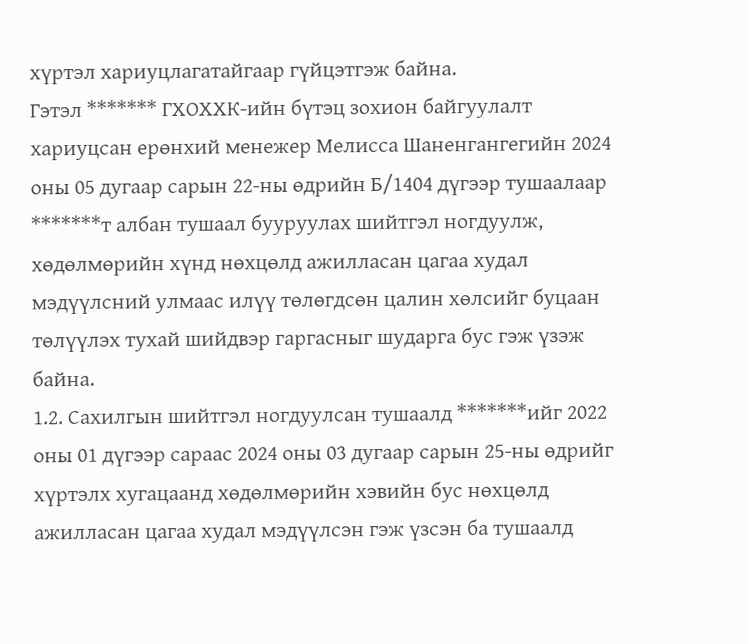хүртэл хариуцлагатайгаар гүйцэтгэж байна.
Гэтэл ******* ГХОХХК-ийн бүтэц зохион байгуулалт хариуцсан ерөнхий менежер Мелисса Шаненгангегийн 2024 оны 05 дугаар сарын 22-ны өдрийн Б/1404 дүгээр тушаалаар *******т албан тушаал бууруулах шийтгэл ногдуулж, хөдөлмөрийн хүнд нөхцөлд ажилласан цагаа худал мэдүүлсний улмаас илүү төлөгдсөн цалин хөлсийг буцаан төлүүлэх тухай шийдвэр гаргасныг шударга бус гэж үзэж байна.
1.2. Сахилгын шийтгэл ногдуулсан тушаалд *******ийг 2022 оны 01 дүгээр сараас 2024 оны 03 дугаар сарын 25-ны өдрийг хүртэлх хугацаанд хөдөлмөрийн хэвийн бус нөхцөлд ажилласан цагаа худал мэдүүлсэн гэж үзсэн ба тушаалд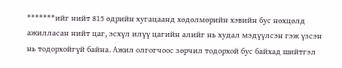*******ийг нийт 815 өдрийн хугацаанд хөдөлмөрийн хэвийн бус нөхцөлд ажилласан нийт цаг, эсхүл илүү цагийн алийг нь худал мэдүүлсэн гэж үзсэн нь тодорхойгүй байна. Ажил олгогчоос зөрчил тодорхой бус байхад шийтгэл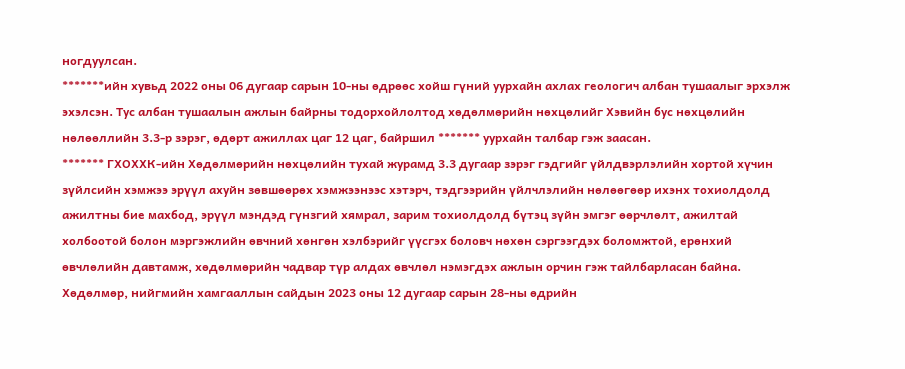ногдуулсан.
*******ийн хувьд 2022 оны 06 дугаар сарын 10-ны өдрөөс хойш гүний уурхайн ахлах геологич албан тушаалыг эрхэлж эхэлсэн. Тус албан тушаалын ажлын байрны тодорхойлолтод хөдөлмөрийн нөхцөлийг Хэвийн бус нөхцөлийн нөлөөллийн 3.3-р зэрэг, өдөрт ажиллах цаг 12 цаг, байршил ******* уурхайн талбар гэж заасан.
******* ГХОХХК-ийн Хөдөлмөрийн нөхцөлийн тухай журамд 3.3 дугаар зэрэг гэдгийг үйлдвэрлэлийн хортой хүчин зүйлсийн хэмжээ эрүүл ахуйн зөвшөөрөх хэмжээнээс хэтэрч, тэдгээрийн үйлчлэлийн нөлөөгөөр ихэнх тохиолдолд ажилтны бие махбод, эрүүл мэндэд гүнзгий хямрал, зарим тохиолдолд бүтэц зүйн эмгэг өөрчлөлт, ажилтай холбоотой болон мэргэжлийн өвчний хөнгөн хэлбэрийг үүсгэх боловч нөхөн сэргээгдэх боломжтой, ерөнхий өвчлөлийн давтамж, хөдөлмөрийн чадвар түр алдах өвчлөл нэмэгдэх ажлын орчин гэж тайлбарласан байна.
Хөдөлмөр, нийгмийн хамгааллын сайдын 2023 оны 12 дугаар сарын 28-ны өдрийн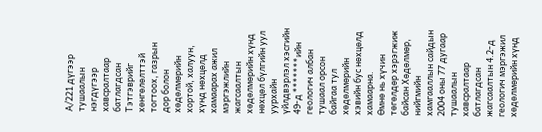А/221 дүгээр тушаалын нэгдүгээр хавсралтаар батлагдсан Тэтгэврийг хөнгөлөлттэй тогтоох, газрын дор болон хөдөлмөрийн хортой, халуун, хүнд нөхцөлд хамаарах ажил мэргэжлийн жагсаалтын хөдөлмөрийн хүнд нөхцөл бүлгийн уул уурхайн үйлдвэрлэл хэсгийн 49-д *******ийн геологич албан тушаал орсон байгаа тул хөдөлмөрийн хэвийн бус нөхцөлд хамаарна.
Өмнө нь хүчин төгөлдөр хэрэгжиж байсан Хөдөлмөр, нийгмийн хамгааллын сайдын 2004 оны 77 дугаар тушаалын хавсралтаар батлагдсан жагсаалтын 4.2-д геологич мэргэжил хөдөлмөрийн хүнд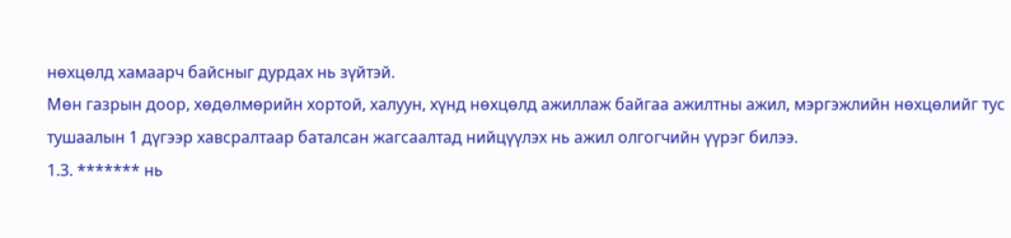нөхцөлд хамаарч байсныг дурдах нь зүйтэй.
Мөн газрын доор, хөдөлмөрийн хортой, халуун, хүнд нөхцөлд ажиллаж байгаа ажилтны ажил, мэргэжлийн нөхцөлийг тус тушаалын 1 дүгээр хавсралтаар баталсан жагсаалтад нийцүүлэх нь ажил олгогчийн үүрэг билээ.
1.3. ******* нь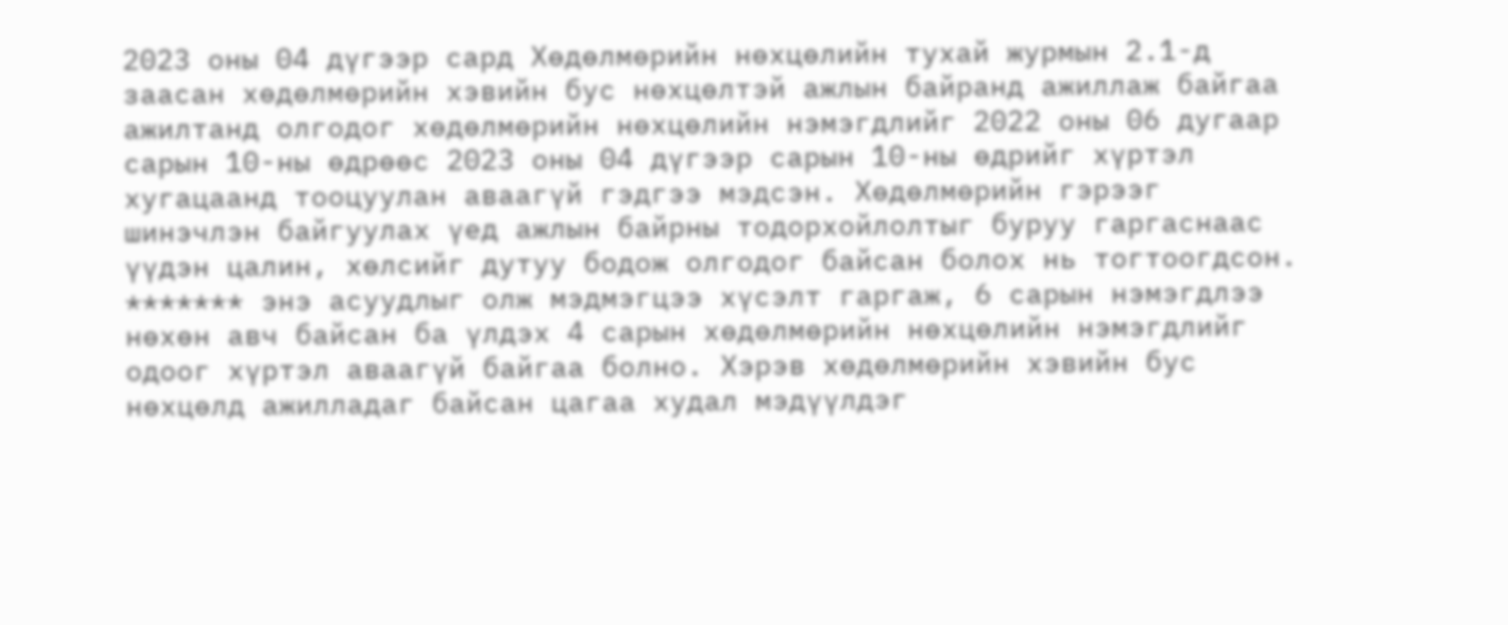2023 оны 04 дүгээр сард Хөдөлмөрийн нөхцөлийн тухай журмын 2.1-д заасан хөдөлмөрийн хэвийн бус нөхцөлтэй ажлын байранд ажиллаж байгаа ажилтанд олгодог хөдөлмөрийн нөхцөлийн нэмэгдлийг 2022 оны 06 дугаар сарын 10-ны өдрөөс 2023 оны 04 дүгээр сарын 10-ны өдрийг хүртэл хугацаанд тооцуулан аваагүй гэдгээ мэдсэн. Хөдөлмөрийн гэрээг шинэчлэн байгуулах үед ажлын байрны тодорхойлолтыг буруу гаргаснаас үүдэн цалин, хөлсийг дутуу бодож олгодог байсан болох нь тогтоогдсон.
******* энэ асуудлыг олж мэдмэгцээ хүсэлт гаргаж, 6 сарын нэмэгдлээ нөхөн авч байсан ба үлдэх 4 сарын хөдөлмөрийн нөхцөлийн нэмэгдлийг одоог хүртэл аваагүй байгаа болно. Хэрэв хөдөлмөрийн хэвийн бус нөхцөлд ажилладаг байсан цагаа худал мэдүүлдэг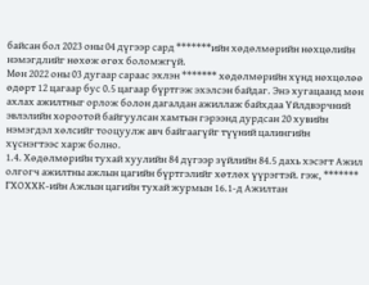байсан бол 2023 оны 04 дүгээр сард *******ийн хөдөлмөрийн нөхцөлийн нэмэгдлийг нөхөж өгөх боломжгүй.
Мөн 2022 оны 03 дугаар сараас эхлэн ******* хөдөлмөрийн хүнд нөхцөлөө өдөрт 12 цагаар бус 0.5 цагаар бүртгэж эхэлсэн байдаг. Энэ хугацаанд мөн ахлах ажилтныг орлож болон дагалдан ажиллаж байхдаа Үйлдвэрчний эвлэлийн хороотой байгуулсан хамтын гэрээнд дурдсан 20 хувийн нэмэгдэл хөлсийг тооцуулж авч байгаагүйг түүний цалингийн хүснэгтээс харж болно.
1.4. Хөдөлмөрийн тухай хуулийн 84 дүгээр зүйлийн 84.5 дахь хэсэгт Ажил олгогч ажилтны ажлын цагийн бүртгэлийг хөтлөх үүрэгтэй. гэж, ******* ГХОХХК-ийн Ажлын цагийн тухай журмын 16.1-д Ажилтан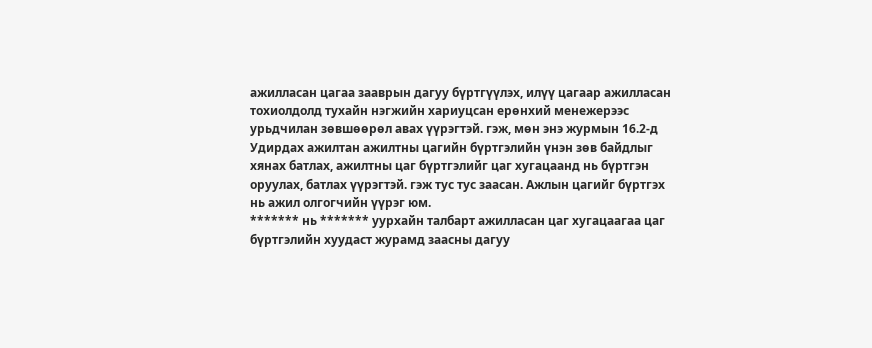ажилласан цагаа зааврын дагуу бүртгүүлэх, илүү цагаар ажилласан тохиолдолд тухайн нэгжийн хариуцсан ерөнхий менежерээс урьдчилан зөвшөөрөл авах үүрэгтэй. гэж, мөн энэ журмын 16.2-д Удирдах ажилтан ажилтны цагийн бүртгэлийн үнэн зөв байдлыг хянах батлах, ажилтны цаг бүртгэлийг цаг хугацаанд нь бүртгэн оруулах, батлах үүрэгтэй. гэж тус тус заасан. Ажлын цагийг бүртгэх нь ажил олгогчийн үүрэг юм.
******* нь ******* уурхайн талбарт ажилласан цаг хугацаагаа цаг бүртгэлийн хуудаст журамд заасны дагуу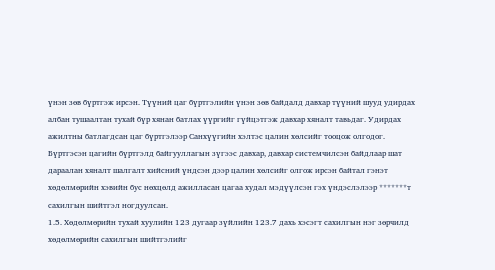үнэн зөв бүртгэж ирсэн. Түүний цаг бүртгэлийн үнэн зөв байдалд давхар түүний шууд удирдах албан тушаалтан тухай бүр хянан батлах үүргийг гүйцэтгэж давхар хяналт тавьдаг. Удирдах ажилтны батлагдсан цаг бүртгэлээр Санхүүгийн хэлтэс цалин хөлсийг тооцож олгодог.
Бүртгэсэн цагийн бүртгэлд байгууллагын зүгээс давхар, давхар системчилсэн байдлаар шат дараалан хяналт шалгалт хийсний үндсэн дээр цалин хөлсийг олгож ирсэн байтал гэнэт хөдөлмөрийн хэвийн бус нөхцөлд ажилласан цагаа худал мэдүүлсэн гэх үндэслэлээр *******т сахилгын шийтгэл ногдуулсан.
1.5. Хөдөлмөрийн тухай хуулийн 123 дугаар зүйлийн 123.7 дахь хэсэгт сахилгын нэг зөрчилд хөдөлмөрийн сахилгын шийтгэлийг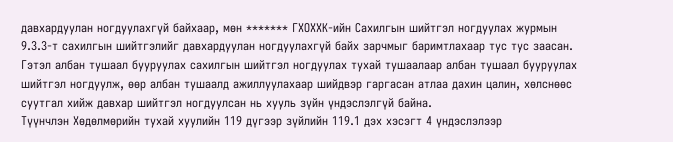давхардуулан ногдуулахгүй байхаар, мөн ******* ГХОХХК-ийн Сахилгын шийтгэл ногдуулах журмын 9.3.3-т сахилгын шийтгэлийг давхардуулан ногдуулахгүй байх зарчмыг баримтлахаар тус тус заасан. Гэтэл албан тушаал бууруулах сахилгын шийтгэл ногдуулах тухай тушаалаар албан тушаал бууруулах шийтгэл ногдуулж, өөр албан тушаалд ажиллуулахаар шийдвэр гаргасан атлаа дахин цалин, хөлснөөс суутгал хийж давхар шийтгэл ногдуулсан нь хууль зүйн үндэслэлгүй байна.
Түүнчлэн Хөдөлмөрийн тухай хуулийн 119 дүгээр зүйлийн 119.1 дэх хэсэгт 4 үндэслэлээр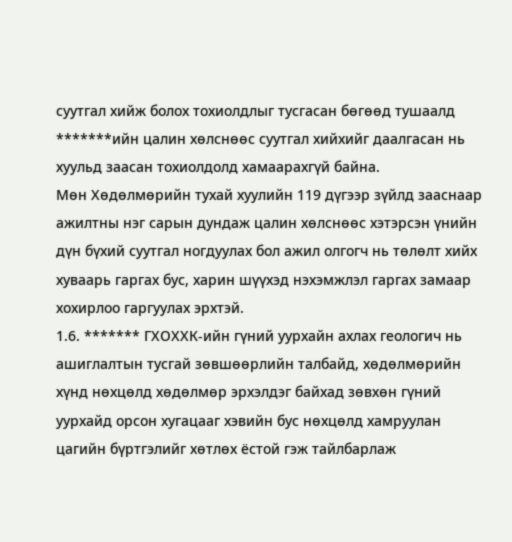суутгал хийж болох тохиолдлыг тусгасан бөгөөд тушаалд *******ийн цалин хөлснөөс суутгал хийхийг даалгасан нь хуульд заасан тохиолдолд хамаарахгүй байна.
Мөн Хөдөлмөрийн тухай хуулийн 119 дүгээр зүйлд зааснаар ажилтны нэг сарын дундаж цалин хөлснөөс хэтэрсэн үнийн дүн бүхий суутгал ногдуулах бол ажил олгогч нь төлөлт хийх хуваарь гаргах бус, харин шүүхэд нэхэмжлэл гаргах замаар хохирлоо гаргуулах эрхтэй.
1.6. ******* ГХОХХК-ийн гүний уурхайн ахлах геологич нь ашиглалтын тусгай зөвшөөрлийн талбайд, хөдөлмөрийн хүнд нөхцөлд хөдөлмөр эрхэлдэг байхад зөвхөн гүний уурхайд орсон хугацааг хэвийн бус нөхцөлд хамруулан цагийн бүртгэлийг хөтлөх ёстой гэж тайлбарлаж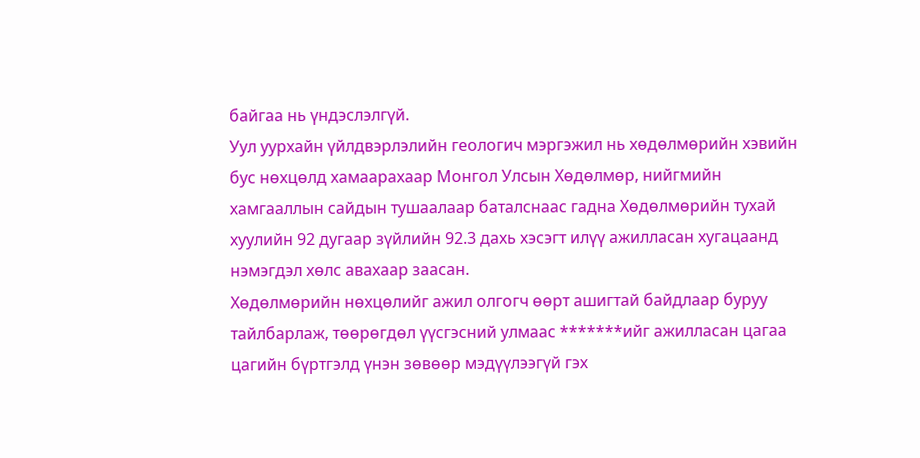байгаа нь үндэслэлгүй.
Уул уурхайн үйлдвэрлэлийн геологич мэргэжил нь хөдөлмөрийн хэвийн бус нөхцөлд хамаарахаар Монгол Улсын Хөдөлмөр, нийгмийн хамгааллын сайдын тушаалаар баталснаас гадна Хөдөлмөрийн тухай хуулийн 92 дугаар зүйлийн 92.3 дахь хэсэгт илүү ажилласан хугацаанд нэмэгдэл хөлс авахаар заасан.
Хөдөлмөрийн нөхцөлийг ажил олгогч өөрт ашигтай байдлаар буруу тайлбарлаж, төөрөгдөл үүсгэсний улмаас *******ийг ажилласан цагаа цагийн бүртгэлд үнэн зөвөөр мэдүүлээгүй гэх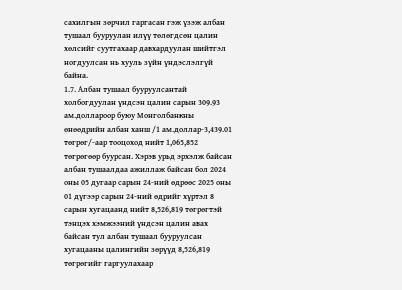сахилгын зөрчил гаргасан гэж үзэж албан тушаал бууруулан илүү төлөгдсөн цалин хөлсийг суутгахаар давхардуулан шийтгэл ногдуулсан нь хууль зүйн үндэслэлгүй байна.
1.7. Албан тушаал бууруулсантай холбогдуулан үндсэн цалин сарын 309.93 ам.доллароор буюу Монголбанкны өнөөдрийн албан ханш /1 ам.доллар-3,439.01 төгрөг/-аар тооцоход нийт 1,065,852 төгрөгөөр буурсан. Хэрэв урьд эрхэлж байсан албан тушаалдаа ажиллаж байсан бол 2024 оны 05 дугаар сарын 24-ний өдрөөс 2025 оны 01 дүгээр сарын 24-ний өдрийг хүртэл 8 сарын хугацаанд нийт 8,526,819 төгрөгтэй тэнцэх хэмжээний үндсэн цалин авах байсан тул албан тушаал бууруулсан хугацааны цалингийн зөрүүд 8,526,819 төгрөгийг гаргуулахаар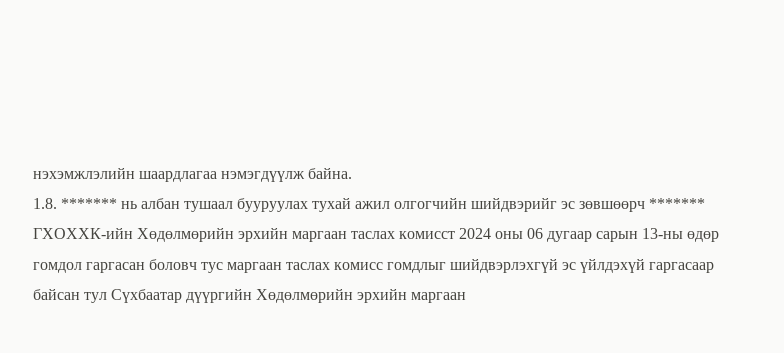нэхэмжлэлийн шаардлагаа нэмэгдүүлж байна.
1.8. ******* нь албан тушаал бууруулах тухай ажил олгогчийн шийдвэрийг эс зөвшөөрч ******* ГХОХХК-ийн Хөдөлмөрийн эрхийн маргаан таслах комисст 2024 оны 06 дугаар сарын 13-ны өдөр гомдол гаргасан боловч тус маргаан таслах комисс гомдлыг шийдвэрлэхгүй эс үйлдэхүй гаргасаар байсан тул Сүхбаатар дүүргийн Хөдөлмөрийн эрхийн маргаан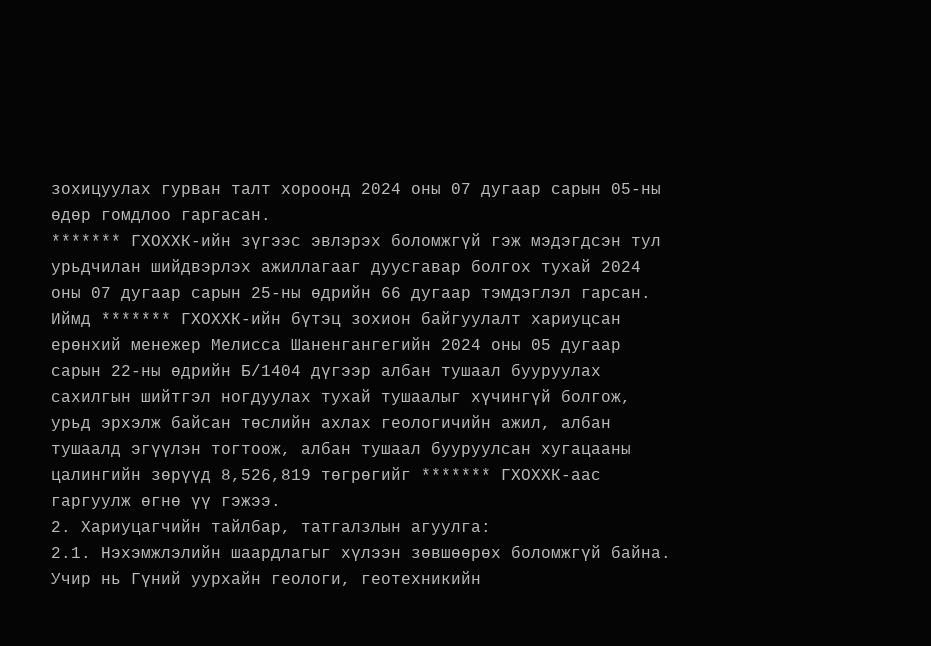зохицуулах гурван талт хороонд 2024 оны 07 дугаар сарын 05-ны өдөр гомдлоо гаргасан.
******* ГХОХХК-ийн зүгээс эвлэрэх боломжгүй гэж мэдэгдсэн тул урьдчилан шийдвэрлэх ажиллагааг дуусгавар болгох тухай 2024 оны 07 дугаар сарын 25-ны өдрийн 66 дугаар тэмдэглэл гарсан.
Иймд ******* ГХОХХК-ийн бүтэц зохион байгуулалт хариуцсан ерөнхий менежер Мелисса Шаненгангегийн 2024 оны 05 дугаар сарын 22-ны өдрийн Б/1404 дүгээр албан тушаал бууруулах сахилгын шийтгэл ногдуулах тухай тушаалыг хүчингүй болгож, урьд эрхэлж байсан төслийн ахлах геологичийн ажил, албан тушаалд эгүүлэн тогтоож, албан тушаал бууруулсан хугацааны цалингийн зөрүүд 8,526,819 төгрөгийг ******* ГХОХХК-аас гаргуулж өгнө үү гэжээ.
2. Хариуцагчийн тайлбар, татгалзлын агуулга:
2.1. Нэхэмжлэлийн шаардлагыг хүлээн зөвшөөрөх боломжгүй байна. Учир нь Гүний уурхайн геологи, геотехникийн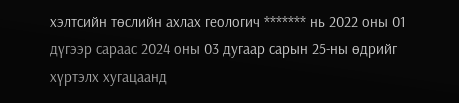хэлтсийн төслийн ахлах геологич ******* нь 2022 оны 01 дүгээр сараас 2024 оны 03 дугаар сарын 25-ны өдрийг хүртэлх хугацаанд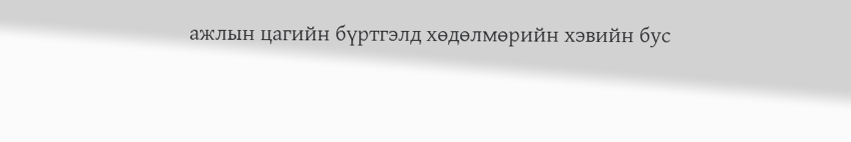ажлын цагийн бүртгэлд хөдөлмөрийн хэвийн бус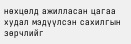нөхцөлд ажилласан цагаа худал мэдүүлсэн сахилгын зөрчлийг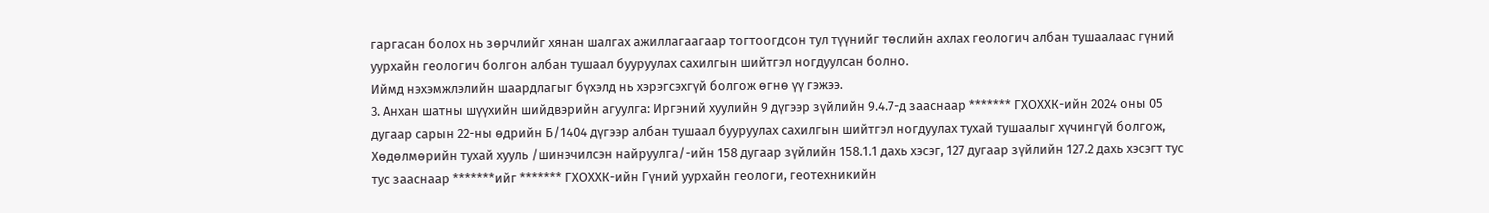гаргасан болох нь зөрчлийг хянан шалгах ажиллагаагаар тогтоогдсон тул түүнийг төслийн ахлах геологич албан тушаалаас гүний уурхайн геологич болгон албан тушаал бууруулах сахилгын шийтгэл ногдуулсан болно.
Иймд нэхэмжлэлийн шаардлагыг бүхэлд нь хэрэгсэхгүй болгож өгнө үү гэжээ.
3. Анхан шатны шүүхийн шийдвэрийн агуулга: Иргэний хуулийн 9 дүгээр зүйлийн 9.4.7-д зааснаар ******* ГХОХХК-ийн 2024 оны 05 дугаар сарын 22-ны өдрийн Б/1404 дүгээр албан тушаал бууруулах сахилгын шийтгэл ногдуулах тухай тушаалыг хүчингүй болгож, Хөдөлмөрийн тухай хууль /шинэчилсэн найруулга/-ийн 158 дугаар зүйлийн 158.1.1 дахь хэсэг, 127 дугаар зүйлийн 127.2 дахь хэсэгт тус тус зааснаар *******ийг ******* ГХОХХК-ийн Гүний уурхайн геологи, геотехникийн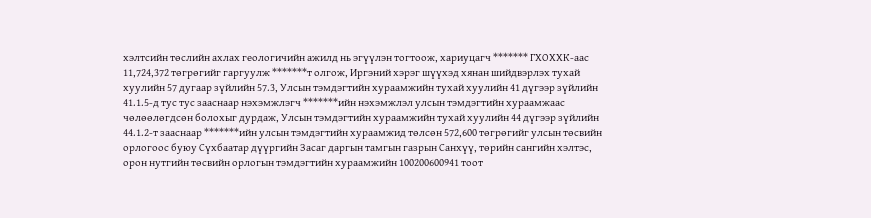хэлтсийн төслийн ахлах геологичийн ажилд нь эгүүлэн тогтоож, хариуцагч ******* ГХОХХК-аас 11,724,372 төгрөгийг гаргуулж *******т олгож, Иргэний хэрэг шүүхэд хянан шийдвэрлэх тухай хуулийн 57 дугаар зүйлийн 57.3, Улсын тэмдэгтийн хураамжийн тухай хуулийн 41 дүгээр зүйлийн 41.1.5-д тус тус зааснаар нэхэмжлэгч *******ийн нэхэмжлэл улсын тэмдэгтийн хураамжаас чөлөөлөгдсөн болохыг дурдаж, Улсын тэмдэгтийн хураамжийн тухай хуулийн 44 дүгээр зүйлийн 44.1.2-т зааснаар *******ийн улсын тэмдэгтийн хураамжид төлсөн 572,600 төгрөгийг улсын төсвийн орлогоос буюу Сүхбаатар дүүргийн Засаг даргын тамгын газрын Санхүү, төрийн сангийн хэлтэс, орон нутгийн төсвийн орлогын тэмдэгтийн хураамжийн 100200600941 тоот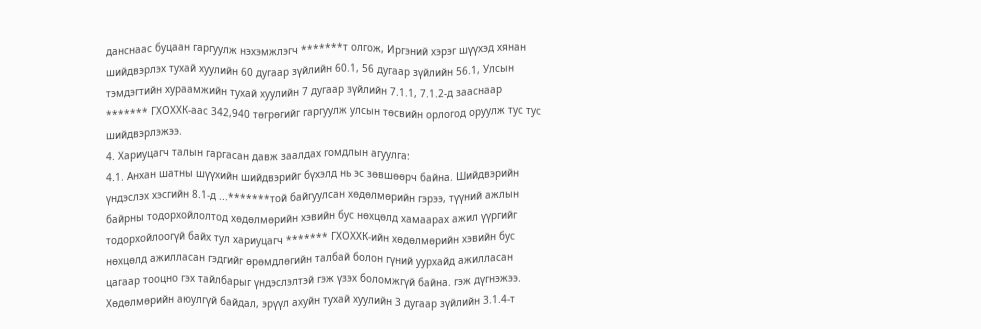данснаас буцаан гаргуулж нэхэмжлэгч *******т олгож, Иргэний хэрэг шүүхэд хянан шийдвэрлэх тухай хуулийн 60 дугаар зүйлийн 60.1, 56 дугаар зүйлийн 56.1, Улсын тэмдэгтийн хураамжийн тухай хуулийн 7 дугаар зүйлийн 7.1.1, 7.1.2-д зааснаар ******* ГХОХХК-аас 342,940 төгрөгийг гаргуулж улсын төсвийн орлогод оруулж тус тус шийдвэрлэжээ.
4. Хариуцагч талын гаргасан давж заалдах гомдлын агуулга:
4.1. Анхан шатны шүүхийн шийдвэрийг бүхэлд нь эс зөвшөөрч байна. Шийдвэрийн үндэслэх хэсгийн 8.1-д ...*******той байгуулсан хөдөлмөрийн гэрээ, түүний ажлын байрны тодорхойлолтод хөдөлмөрийн хэвийн бус нөхцөлд хамаарах ажил үүргийг тодорхойлоогүй байх тул хариуцагч ******* ГХОХХК-ийн хөдөлмөрийн хэвийн бус нөхцөлд ажилласан гэдгийг өрөмдлөгийн талбай болон гүний уурхайд ажилласан цагаар тооцно гэх тайлбарыг үндэслэлтэй гэж үзэх боломжгүй байна. гэж дүгнэжээ.
Хөдөлмөрийн аюулгүй байдал, эрүүл ахуйн тухай хуулийн 3 дугаар зүйлийн 3.1.4-т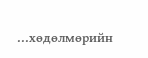...хөдөлмөрийн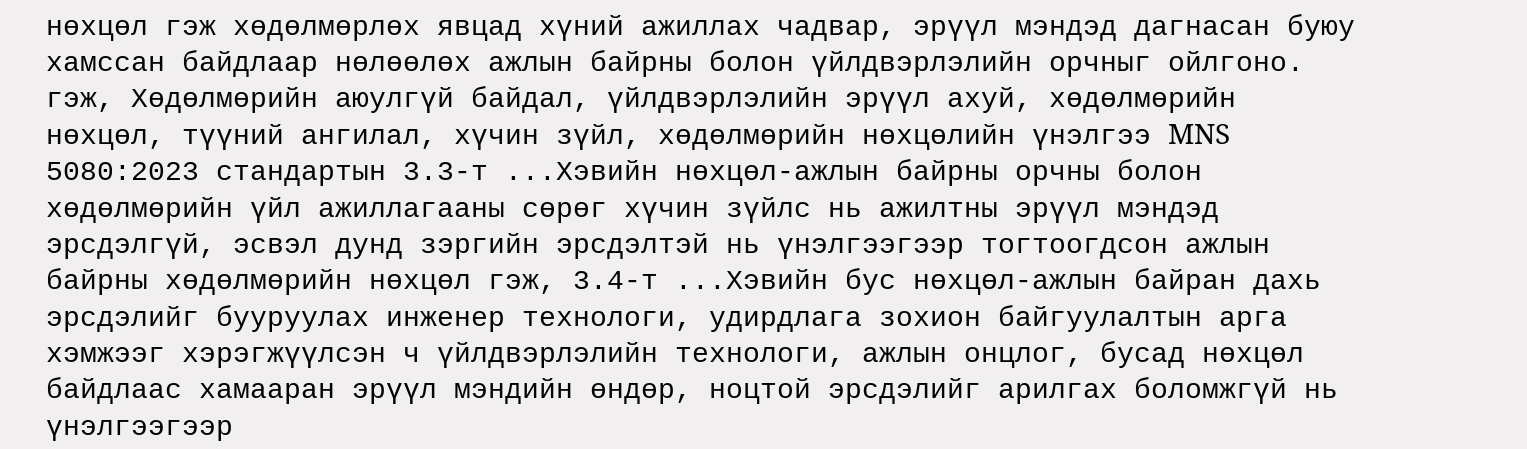нөхцөл гэж хөдөлмөрлөх явцад хүний ажиллах чадвар, эрүүл мэндэд дагнасан буюу хамссан байдлаар нөлөөлөх ажлын байрны болон үйлдвэрлэлийн орчныг ойлгоно. гэж, Хөдөлмөрийн аюулгүй байдал, үйлдвэрлэлийн эрүүл ахуй, хөдөлмөрийн нөхцөл, түүний ангилал, хүчин зүйл, хөдөлмөрийн нөхцөлийн үнэлгээ MNS 5080:2023 стандартын 3.3-т ...Хэвийн нөхцөл-ажлын байрны орчны болон хөдөлмөрийн үйл ажиллагааны сөрөг хүчин зүйлс нь ажилтны эрүүл мэндэд эрсдэлгүй, эсвэл дунд зэргийн эрсдэлтэй нь үнэлгээгээр тогтоогдсон ажлын байрны хөдөлмөрийн нөхцөл гэж, 3.4-т ...Хэвийн бус нөхцөл-ажлын байран дахь эрсдэлийг бууруулах инженер технологи, удирдлага зохион байгуулалтын арга хэмжээг хэрэгжүүлсэн ч үйлдвэрлэлийн технологи, ажлын онцлог, бусад нөхцөл байдлаас хамааран эрүүл мэндийн өндөр, ноцтой эрсдэлийг арилгах боломжгүй нь үнэлгээгээр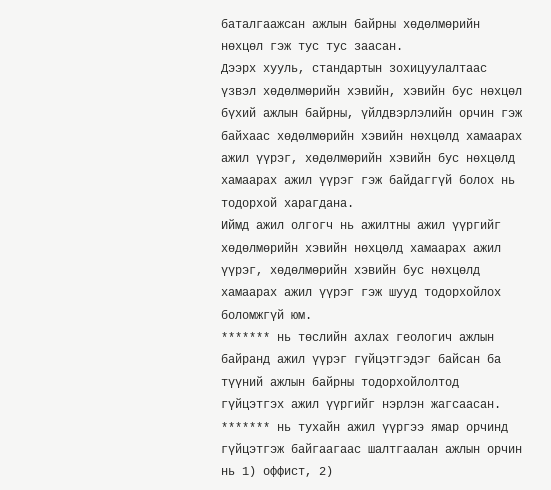баталгаажсан ажлын байрны хөдөлмөрийн нөхцөл гэж тус тус заасан.
Дээрх хууль, стандартын зохицуулалтаас үзвэл хөдөлмөрийн хэвийн, хэвийн бус нөхцөл бүхий ажлын байрны, үйлдвэрлэлийн орчин гэж байхаас хөдөлмөрийн хэвийн нөхцөлд хамаарах ажил үүрэг, хөдөлмөрийн хэвийн бус нөхцөлд хамаарах ажил үүрэг гэж байдаггүй болох нь тодорхой харагдана.
Иймд ажил олгогч нь ажилтны ажил үүргийг хөдөлмөрийн хэвийн нөхцөлд хамаарах ажил үүрэг, хөдөлмөрийн хэвийн бус нөхцөлд хамаарах ажил үүрэг гэж шууд тодорхойлох боломжгүй юм.
******* нь төслийн ахлах геологич ажлын байранд ажил үүрэг гүйцэтгэдэг байсан ба түүний ажлын байрны тодорхойлолтод гүйцэтгэх ажил үүргийг нэрлэн жагсаасан. ******* нь тухайн ажил үүргээ ямар орчинд гүйцэтгэж байгаагаас шалтгаалан ажлын орчин нь 1) оффист, 2)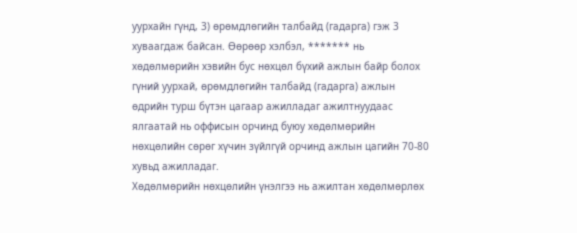уурхайн гүнд, 3) өрөмдлөгийн талбайд (гадарга) гэж 3 хуваагдаж байсан. Өөрөөр хэлбэл, ******* нь хөдөлмөрийн хэвийн бус нөхцөл бүхий ажлын байр болох гүний уурхай, өрөмдлөгийн талбайд (гадарга) ажлын өдрийн турш бүтэн цагаар ажилладаг ажилтнуудаас ялгаатай нь оффисын орчинд буюу хөдөлмөрийн нөхцөлийн сөрөг хүчин зүйлгүй орчинд ажлын цагийн 70-80 хувьд ажилладаг.
Хөдөлмөрийн нөхцөлийн үнэлгээ нь ажилтан хөдөлмөрлөх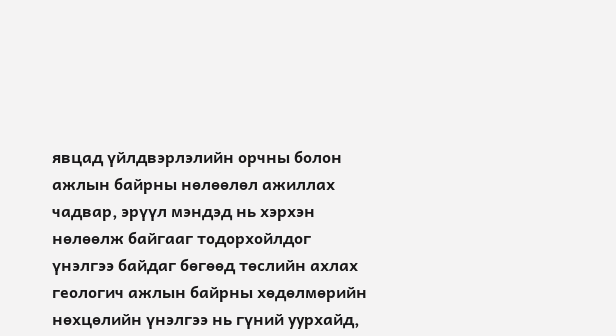явцад үйлдвэрлэлийн орчны болон ажлын байрны нөлөөлөл ажиллах чадвар, эрүүл мэндэд нь хэрхэн нөлөөлж байгааг тодорхойлдог үнэлгээ байдаг бөгөөд төслийн ахлах геологич ажлын байрны хөдөлмөрийн нөхцөлийн үнэлгээ нь гүний уурхайд,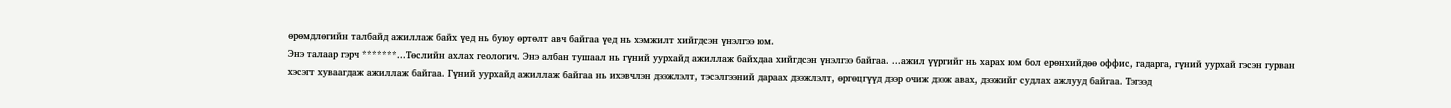өрөмдлөгийн талбайд ажиллаж байх үед нь буюу өртөлт авч байгаа үед нь хэмжилт хийгдсэн үнэлгээ юм.
Энэ талаар гэрч *******...Төслийн ахлах геологич. Энэ албан тушаал нь гүний уурхайд ажиллаж байхдаа хийгдсэн үнэлгээ байгаа. ...ажил үүргийг нь харах юм бол ерөнхийдөө оффис, гадарга, гүний уурхай гэсэн гурван хэсэгт хуваагдаж ажиллаж байгаа. Гүний уурхайд ажиллаж байгаа нь ихэвчлэн дээжлэлт, тэсэлгээний дараах дээжлэлт, өргөцгүүд дээр очиж дээж авах, дээжийг судлах ажлууд байгаа. Тэгээд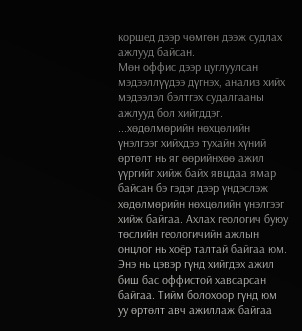коршед дээр чөмгөн дээж судлах ажлууд байсан.
Мөн оффис дээр цуглуулсан мэдээллүүдээ дүгнэх, анализ хийх мэдээлэл бэлтгэх судалгааны ажлууд бол хийгддэг. ...хөдөлмөрийн нөхцөлийн үнэлгээг хийхдээ тухайн хүний өртөлт нь яг өөрийнхөө ажил үүргийг хийж байх явцдаа ямар байсан бэ гэдэг дээр үндэслэж хөдөлмөрийн нөхцөлийн үнэлгээг хийж байгаа. Ахлах геологич буюу төслийн геологичийн ажлын онцлог нь хоёр талтай байгаа юм. Энэ нь цэвэр гүнд хийгдэх ажил биш бас оффистой хавсарсан байгаа. Тийм болохоор гүнд юм уу өртөлт авч ажиллаж байгаа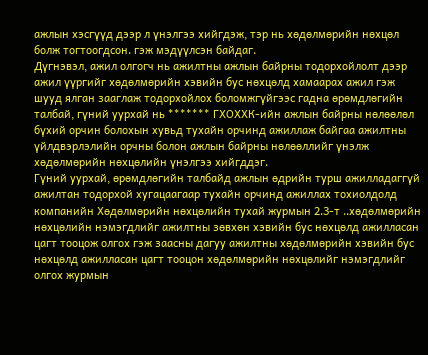ажлын хэсгүүд дээр л үнэлгээ хийгдэж, тэр нь хөдөлмөрийн нөхцөл болж тогтоогдсон. гэж мэдүүлсэн байдаг.
Дүгнэвэл, ажил олгогч нь ажилтны ажлын байрны тодорхойлолт дээр ажил үүргийг хөдөлмөрийн хэвийн бус нөхцөлд хамаарах ажил гэж шууд ялган зааглаж тодорхойлох боломжгүйгээс гадна өрөмдлөгийн талбай, гүний уурхай нь ******* ГХОХХК-ийн ажлын байрны нөлөөлөл бүхий орчин болохын хувьд тухайн орчинд ажиллаж байгаа ажилтны үйлдвэрлэлийн орчны болон ажлын байрны нөлөөллийг үнэлж хөдөлмөрийн нөхцөлийн үнэлгээ хийгддэг.
Гүний уурхай, өрөмдлөгийн талбайд ажлын өдрийн турш ажилладаггүй ажилтан тодорхой хугацаагаар тухайн орчинд ажиллах тохиолдолд компанийн Хөдөлмөрийн нөхцөлийн тухай журмын 2.3-т ..хөдөлмөрийн нөхцөлийн нэмэгдлийг ажилтны зөвхөн хэвийн бус нөхцөлд ажилласан цагт тооцож олгох гэж заасны дагуу ажилтны хөдөлмөрийн хэвийн бус нөхцөлд ажилласан цагт тооцон хөдөлмөрийн нөхцөлийг нэмэгдлийг олгох журмын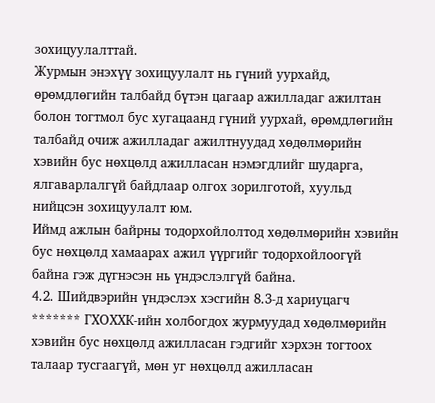зохицуулалттай.
Журмын энэхүү зохицуулалт нь гүний уурхайд, өрөмдлөгийн талбайд бүтэн цагаар ажилладаг ажилтан болон тогтмол бус хугацаанд гүний уурхай, өрөмдлөгийн талбайд очиж ажилладаг ажилтнуудад хөдөлмөрийн хэвийн бус нөхцөлд ажилласан нэмэгдлийг шударга, ялгаварлалгүй байдлаар олгох зорилготой, хуульд нийцсэн зохицуулалт юм.
Иймд ажлын байрны тодорхойлолтод хөдөлмөрийн хэвийн бус нөхцөлд хамаарах ажил үүргийг тодорхойлоогүй байна гэж дүгнэсэн нь үндэслэлгүй байна.
4.2. Шийдвэрийн үндэслэх хэсгийн 8.3-д хариуцагч ******* ГХОХХК-ийн холбогдох журмуудад хөдөлмөрийн хэвийн бус нөхцөлд ажилласан гэдгийг хэрхэн тогтоох талаар тусгаагүй, мөн уг нөхцөлд ажилласан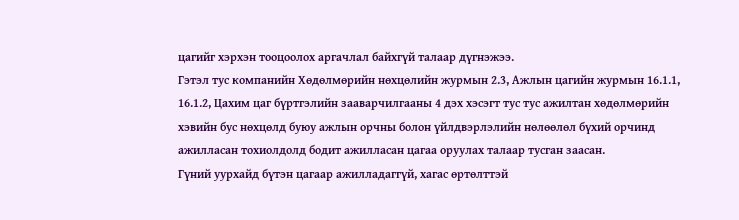цагийг хэрхэн тооцоолох аргачлал байхгүй талаар дүгнэжээ.
Гэтэл тус компанийн Хөдөлмөрийн нөхцөлийн журмын 2.3, Ажлын цагийн журмын 16.1.1, 16.1.2, Цахим цаг бүртгэлийн зааварчилгааны 4 дэх хэсэгт тус тус ажилтан хөдөлмөрийн хэвийн бус нөхцөлд буюу ажлын орчны болон үйлдвэрлэлийн нөлөөлөл бүхий орчинд ажилласан тохиолдолд бодит ажилласан цагаа оруулах талаар тусган заасан.
Гүний уурхайд бүтэн цагаар ажилладаггүй, хагас өртөлттэй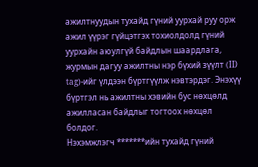ажилтнуудын тухайд гүний уурхай руу орж ажил үүрэг гүйцэтгэх тохиолдолд гүний уурхайн аюулгүй байдлын шаардлага, журмын дагуу ажилтны нэр бүхий зүүлт (ID tag)-ийг үлдээн бүртгүүлж нэвтэрдэг. Энэхүү бүртгэл нь ажилтны хэвийн бус нөхцөлд ажилласан байдлыг тогтоох нөхцөл болдог.
Нэхэмжлэгч *******ийн тухайд гүний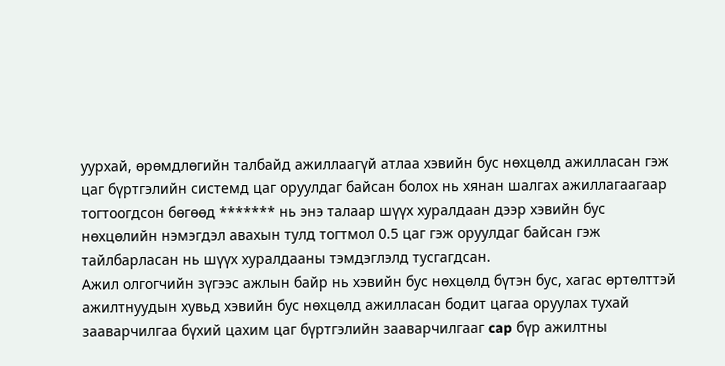уурхай, өрөмдлөгийн талбайд ажиллаагүй атлаа хэвийн бус нөхцөлд ажилласан гэж цаг бүртгэлийн системд цаг оруулдаг байсан болох нь хянан шалгах ажиллагаагаар тогтоогдсон бөгөөд ******* нь энэ талаар шүүх хуралдаан дээр хэвийн бус нөхцөлийн нэмэгдэл авахын тулд тогтмол 0.5 цаг гэж оруулдаг байсан гэж тайлбарласан нь шүүх хуралдааны тэмдэглэлд тусгагдсан.
Ажил олгогчийн зүгээс ажлын байр нь хэвийн бус нөхцөлд бүтэн бус, хагас өртөлттэй ажилтнуудын хувьд хэвийн бус нөхцөлд ажилласан бодит цагаа оруулах тухай зааварчилгаа бүхий цахим цаг бүртгэлийн зааварчилгааг cap бүр ажилтны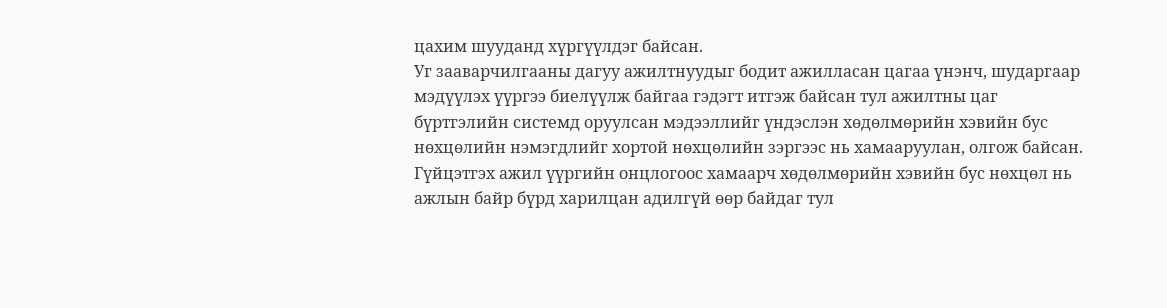цахим шууданд хүргүүлдэг байсан.
Уг зааварчилгааны дагуу ажилтнуудыг бодит ажилласан цагаа үнэнч, шударгаар мэдүүлэх үүргээ биелүүлж байгаа гэдэгт итгэж байсан тул ажилтны цаг бүртгэлийн системд оруулсан мэдээллийг үндэслэн хөдөлмөрийн хэвийн бус нөхцөлийн нэмэгдлийг хортой нөхцөлийн зэргээс нь хамааруулан, олгож байсан.
Гүйцэтгэх ажил үүргийн онцлогоос хамаарч хөдөлмөрийн хэвийн бус нөхцөл нь ажлын байр бүрд харилцан адилгүй өөр байдаг тул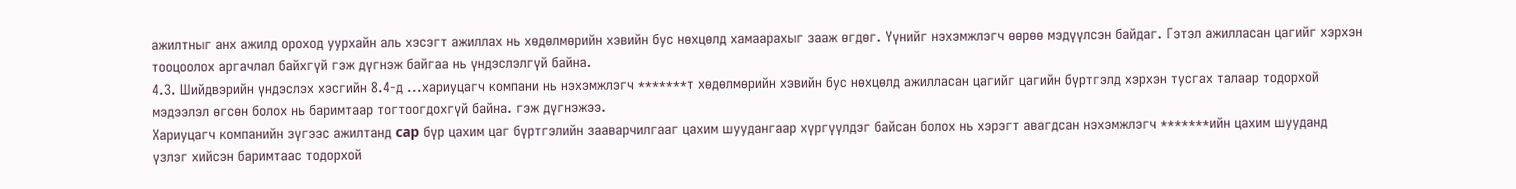ажилтныг анх ажилд ороход уурхайн аль хэсэгт ажиллах нь хөдөлмөрийн хэвийн бус нөхцөлд хамаарахыг зааж өгдөг. Үүнийг нэхэмжлэгч өөрөө мэдүүлсэн байдаг. Гэтэл ажилласан цагийг хэрхэн тооцоолох аргачлал байхгүй гэж дүгнэж байгаа нь үндэслэлгүй байна.
4.3. Шийдвэрийн үндэслэх хэсгийн 8.4-д ...хариуцагч компани нь нэхэмжлэгч *******т хөдөлмөрийн хэвийн бус нөхцөлд ажилласан цагийг цагийн бүртгэлд хэрхэн тусгах талаар тодорхой мэдээлэл өгсөн болох нь баримтаар тогтоогдохгүй байна. гэж дүгнэжээ.
Хариуцагч компанийн зүгээс ажилтанд cap бүр цахим цаг бүртгэлийн зааварчилгааг цахим шуудангаар хүргүүлдэг байсан болох нь хэрэгт авагдсан нэхэмжлэгч *******ийн цахим шууданд үзлэг хийсэн баримтаас тодорхой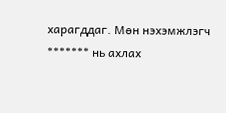харагддаг. Мөн нэхэмжлэгч ******* нь ахлах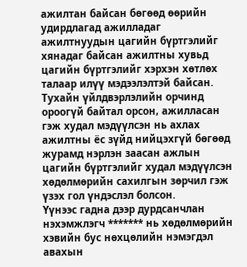ажилтан байсан бөгөөд өөрийн удирдлагад ажилладаг ажилтнуудын цагийн бүртгэлийг хянадаг байсан ажилтны хувьд цагийн бүртгэлийг хэрхэн хөтлөх талаар илүү мэдээлэлтэй байсан.
Тухайн үйлдвэрлэлийн орчинд ороогүй байтал орсон, ажилласан гэж худал мэдүүлсэн нь ахлах ажилтны ёс зүйд нийцэхгүй бөгөөд журамд нэрлэн заасан ажлын цагийн бүртгэлийг худал мэдүүлсэн хөдөлмөрийн сахилгын зөрчил гэж үзэх гол үндэслэл болсон.
Үүнээс гадна дээр дурдсанчлан нэхэмжлэгч ******* нь хөдөлмөрийн хэвийн бус нөхцөлийн нэмэгдэл авахын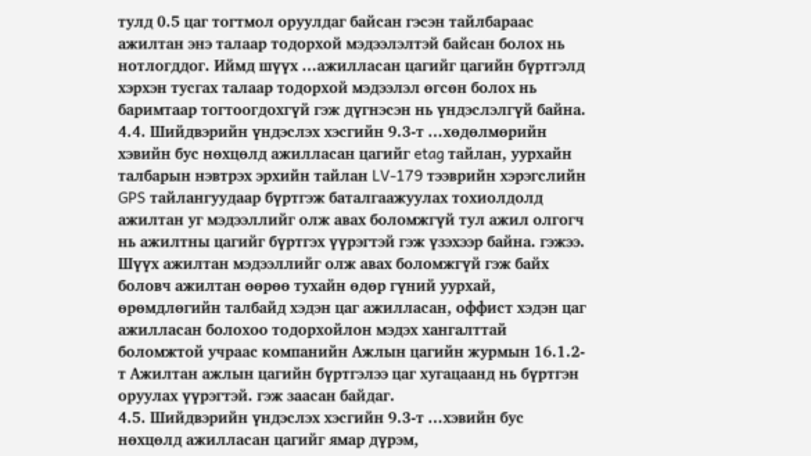тулд 0.5 цаг тогтмол оруулдаг байсан гэсэн тайлбараас ажилтан энэ талаар тодорхой мэдээлэлтэй байсан болох нь нотлогддог. Иймд шүүх ...ажилласан цагийг цагийн бүртгэлд хэрхэн тусгах талаар тодорхой мэдээлэл өгсөн болох нь баримтаар тогтоогдохгүй гэж дүгнэсэн нь үндэслэлгүй байна.
4.4. Шийдвэрийн үндэслэх хэсгийн 9.3-т ...хөдөлмөрийн хэвийн бус нөхцөлд ажилласан цагийг etag тайлан, уурхайн талбарын нэвтрэх эрхийн тайлан LV-179 тээврийн хэрэгслийн GPS тайлангуудаар бүртгэж баталгаажуулах тохиолдолд ажилтан уг мэдээллийг олж авах боломжгүй тул ажил олгогч нь ажилтны цагийг бүртгэх үүрэгтэй гэж үзэхээр байна. гэжээ.
Шүүх ажилтан мэдээллийг олж авах боломжгүй гэж байх боловч ажилтан өөрөө тухайн өдөр гүний уурхай, өрөмдлөгийн талбайд хэдэн цаг ажилласан, оффист хэдэн цаг ажилласан болохоо тодорхойлон мэдэх хангалттай боломжтой учраас компанийн Ажлын цагийн журмын 16.1.2-т Ажилтан ажлын цагийн бүртгэлээ цаг хугацаанд нь бүртгэн оруулах үүрэгтэй. гэж заасан байдаг.
4.5. Шийдвэрийн үндэслэх хэсгийн 9.3-т ...хэвийн бус нөхцөлд ажилласан цагийг ямар дүрэм,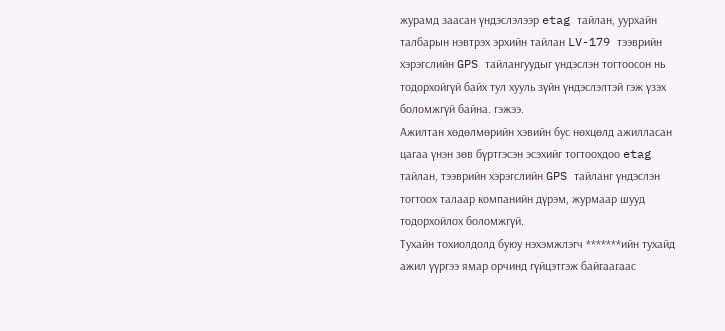журамд заасан үндэслэлээр etag тайлан, уурхайн талбарын нэвтрэх эрхийн тайлан LV-179 тээврийн хэрэгслийн GPS тайлангуудыг үндэслэн тогтоосон нь тодорхойгүй байх тул хууль зүйн үндэслэлтэй гэж үзэх боломжгүй байна. гэжээ.
Ажилтан хөдөлмөрийн хэвийн бус нөхцөлд ажилласан цагаа үнэн зөв бүртгэсэн эсэхийг тогтоохдоо etag тайлан, тээврийн хэрэгслийн GPS тайланг үндэслэн тогтоох талаар компанийн дүрэм, журмаар шууд тодорхойлох боломжгүй.
Тухайн тохиолдолд буюу нэхэмжлэгч *******ийн тухайд ажил үүргээ ямар орчинд гүйцэтгэж байгаагаас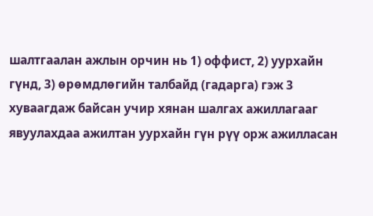шалтгаалан ажлын орчин нь 1) оффист, 2) уурхайн гүнд, 3) өрөмдлөгийн талбайд (гадарга) гэж 3 хуваагдаж байсан учир хянан шалгах ажиллагааг явуулахдаа ажилтан уурхайн гүн рүү орж ажилласан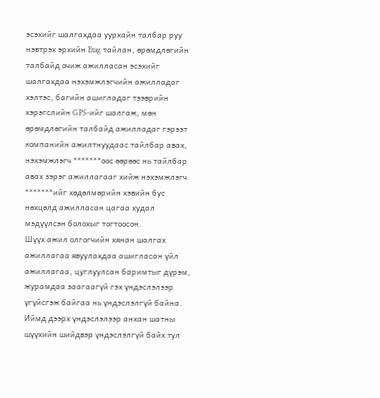эсэхийг шалгахдаа уурхайн талбар руу нэвтрэх эрхийн Etag тайлан, өрөмдлөгийн талбайд очиж ажилласан эсэхийг шалгахдаа нэхэмжлэгчийн ажилладаг хэлтэс, багийн ашигладаг тээврийн хэрэгслийн GPS-ийг шалгаж, мөн өрөмдлөгийн талбайд ажилладаг гэрээт компанийн ажилтнуудаас тайлбар авах, нэхэмжлэгч *******оос өөрөөс нь тайлбар авах зэрэг ажиллагааг хийж нэхэмжлэгч *******ийг хөдөлмөрийн хэвийн бус нөхцөлд ажилласан цагаа худал мэдүүлсэн болохыг тогтоосон.
Шүүх ажил олгогчийн хянан шалгах ажиллагаа явуулахдаа ашигласан үйл ажиллагаа, цуглуулсан баримтыг дүрэм, журамдаа заагаагүй гэх үндэслэлээр үгүйсгэж байгаа нь үндэслэлгүй байна.
Иймд дээрх үндэслэлээр анхан шатны шүүхийн шийдвэр үндэслэлгүй байх тул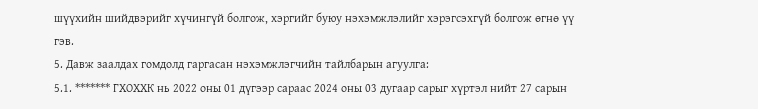шүүхийн шийдвэрийг хүчингүй болгож, хэргийг буюу нэхэмжлэлийг хэрэгсэхгүй болгож өгнө үү гэв.
5. Давж заалдах гомдолд гаргасан нэхэмжлэгчийн тайлбарын агуулга:
5.1. ******* ГХОХХК нь 2022 оны 01 дүгээр сараас 2024 оны 03 дугаар сарыг хүртэл нийт 27 сарын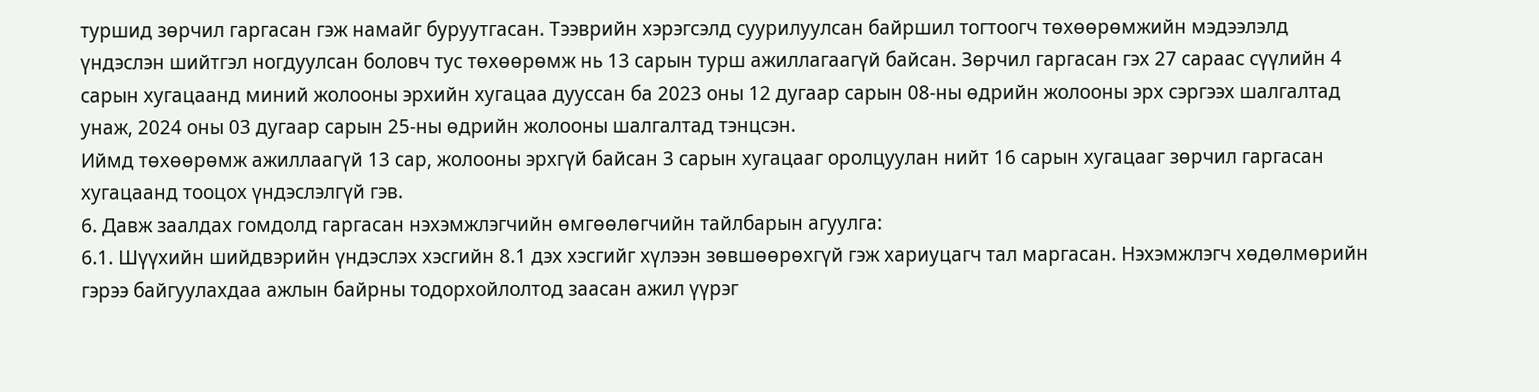туршид зөрчил гаргасан гэж намайг буруутгасан. Тээврийн хэрэгсэлд суурилуулсан байршил тогтоогч төхөөрөмжийн мэдээлэлд үндэслэн шийтгэл ногдуулсан боловч тус төхөөрөмж нь 13 сарын турш ажиллагаагүй байсан. Зөрчил гаргасан гэх 27 сараас сүүлийн 4 сарын хугацаанд миний жолооны эрхийн хугацаа дууссан ба 2023 оны 12 дугаар сарын 08-ны өдрийн жолооны эрх сэргээх шалгалтад унаж, 2024 оны 03 дугаар сарын 25-ны өдрийн жолооны шалгалтад тэнцсэн.
Иймд төхөөрөмж ажиллаагүй 13 сар, жолооны эрхгүй байсан 3 сарын хугацааг оролцуулан нийт 16 сарын хугацааг зөрчил гаргасан хугацаанд тооцох үндэслэлгүй гэв.
6. Давж заалдах гомдолд гаргасан нэхэмжлэгчийн өмгөөлөгчийн тайлбарын агуулга:
6.1. Шүүхийн шийдвэрийн үндэслэх хэсгийн 8.1 дэх хэсгийг хүлээн зөвшөөрөхгүй гэж хариуцагч тал маргасан. Нэхэмжлэгч хөдөлмөрийн гэрээ байгуулахдаа ажлын байрны тодорхойлолтод заасан ажил үүрэг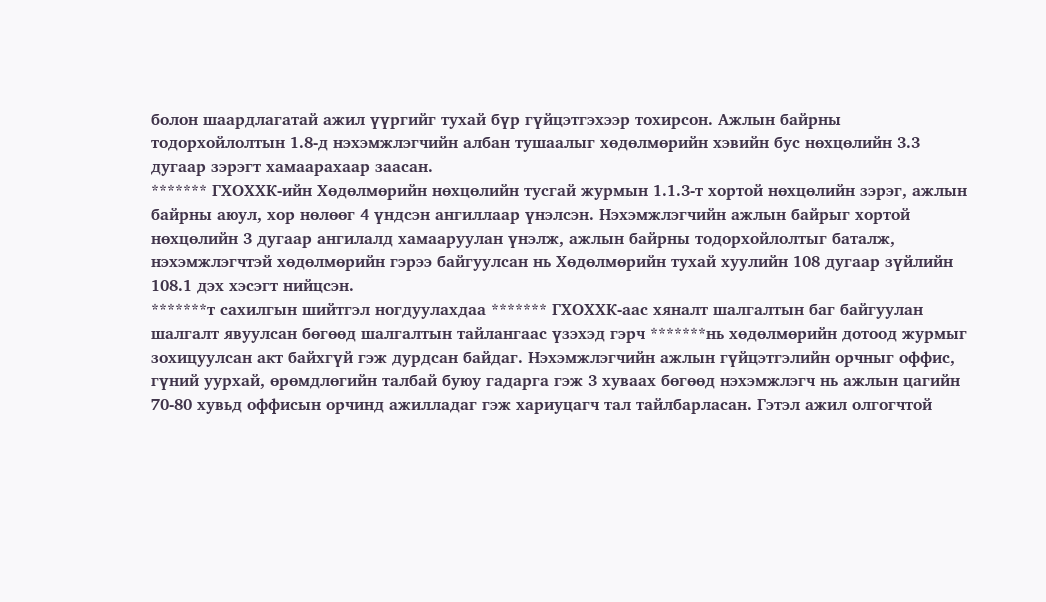болон шаардлагатай ажил үүргийг тухай бүр гүйцэтгэхээр тохирсон. Ажлын байрны тодорхойлолтын 1.8-д нэхэмжлэгчийн албан тушаалыг хөдөлмөрийн хэвийн бус нөхцөлийн 3.3 дугаар зэрэгт хамаарахаар заасан.
******* ГХОХХК-ийн Хөдөлмөрийн нөхцөлийн тусгай журмын 1.1.3-т хортой нөхцөлийн зэрэг, ажлын байрны аюул, хор нөлөөг 4 үндсэн ангиллаар үнэлсэн. Нэхэмжлэгчийн ажлын байрыг хортой нөхцөлийн 3 дугаар ангилалд хамааруулан үнэлж, ажлын байрны тодорхойлолтыг баталж, нэхэмжлэгчтэй хөдөлмөрийн гэрээ байгуулсан нь Хөдөлмөрийн тухай хуулийн 108 дугаар зүйлийн 108.1 дэх хэсэгт нийцсэн.
*******т сахилгын шийтгэл ногдуулахдаа ******* ГХОХХК-аас хяналт шалгалтын баг байгуулан шалгалт явуулсан бөгөөд шалгалтын тайлангаас үзэхэд гэрч *******нь хөдөлмөрийн дотоод журмыг зохицуулсан акт байхгүй гэж дурдсан байдаг. Нэхэмжлэгчийн ажлын гүйцэтгэлийн орчныг оффис, гүний уурхай, өрөмдлөгийн талбай буюу гадарга гэж 3 хуваах бөгөөд нэхэмжлэгч нь ажлын цагийн 70-80 хувьд оффисын орчинд ажилладаг гэж хариуцагч тал тайлбарласан. Гэтэл ажил олгогчтой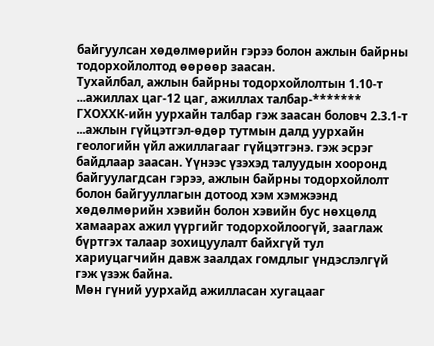байгуулсан хөдөлмөрийн гэрээ болон ажлын байрны тодорхойлолтод өөрөөр заасан.
Тухайлбал, ажлын байрны тодорхойлолтын 1.10-т ...ажиллах цаг-12 цаг, ажиллах талбар-******* ГХОХХК-ийн уурхайн талбар гэж заасан боловч 2.3.1-т ...ажлын гүйцэтгэл-өдөр тутмын далд уурхайн геологийн үйл ажиллагааг гүйцэтгэнэ. гэж эсрэг байдлаар заасан. Үүнээс үзэхэд талуудын хооронд байгуулагдсан гэрээ, ажлын байрны тодорхойлолт болон байгууллагын дотоод хэм хэмжээнд хөдөлмөрийн хэвийн болон хэвийн бус нөхцөлд хамаарах ажил үүргийг тодорхойлоогүй, зааглаж бүртгэх талаар зохицуулалт байхгүй тул хариуцагчийн давж заалдах гомдлыг үндэслэлгүй гэж үзэж байна.
Мөн гүний уурхайд ажилласан хугацааг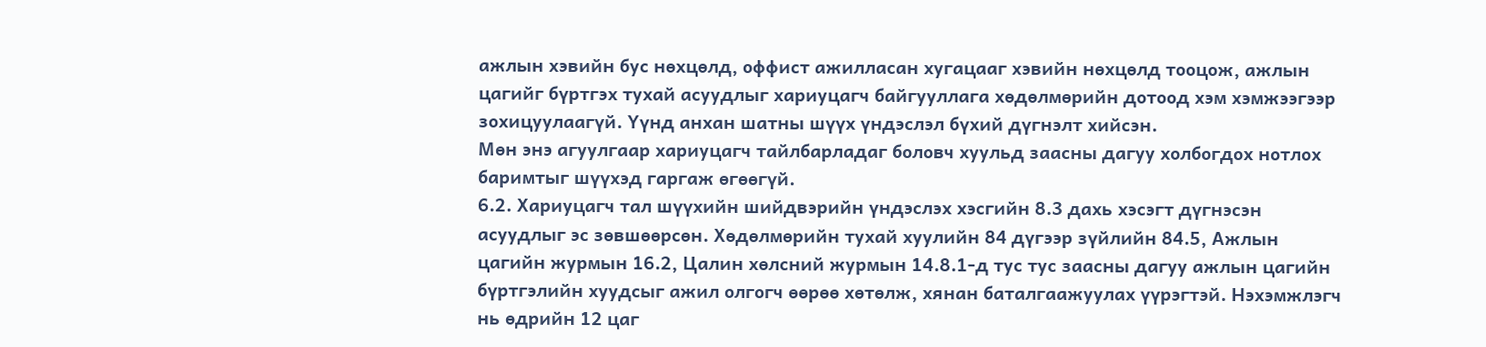ажлын хэвийн бус нөхцөлд, оффист ажилласан хугацааг хэвийн нөхцөлд тооцож, ажлын цагийг бүртгэх тухай асуудлыг хариуцагч байгууллага хөдөлмөрийн дотоод хэм хэмжээгээр зохицуулаагүй. Үүнд анхан шатны шүүх үндэслэл бүхий дүгнэлт хийсэн.
Мөн энэ агуулгаар хариуцагч тайлбарладаг боловч хуульд заасны дагуу холбогдох нотлох баримтыг шүүхэд гаргаж өгөөгүй.
6.2. Хариуцагч тал шүүхийн шийдвэрийн үндэслэх хэсгийн 8.3 дахь хэсэгт дүгнэсэн асуудлыг эс зөвшөөрсөн. Хөдөлмөрийн тухай хуулийн 84 дүгээр зүйлийн 84.5, Ажлын цагийн журмын 16.2, Цалин хөлсний журмын 14.8.1-д тус тус заасны дагуу ажлын цагийн бүртгэлийн хуудсыг ажил олгогч өөрөө хөтөлж, хянан баталгаажуулах үүрэгтэй. Нэхэмжлэгч нь өдрийн 12 цаг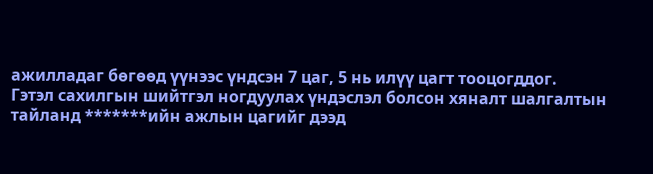ажилладаг бөгөөд үүнээс үндсэн 7 цаг, 5 нь илүү цагт тооцогддог.
Гэтэл сахилгын шийтгэл ногдуулах үндэслэл болсон хяналт шалгалтын тайланд *******ийн ажлын цагийг дээд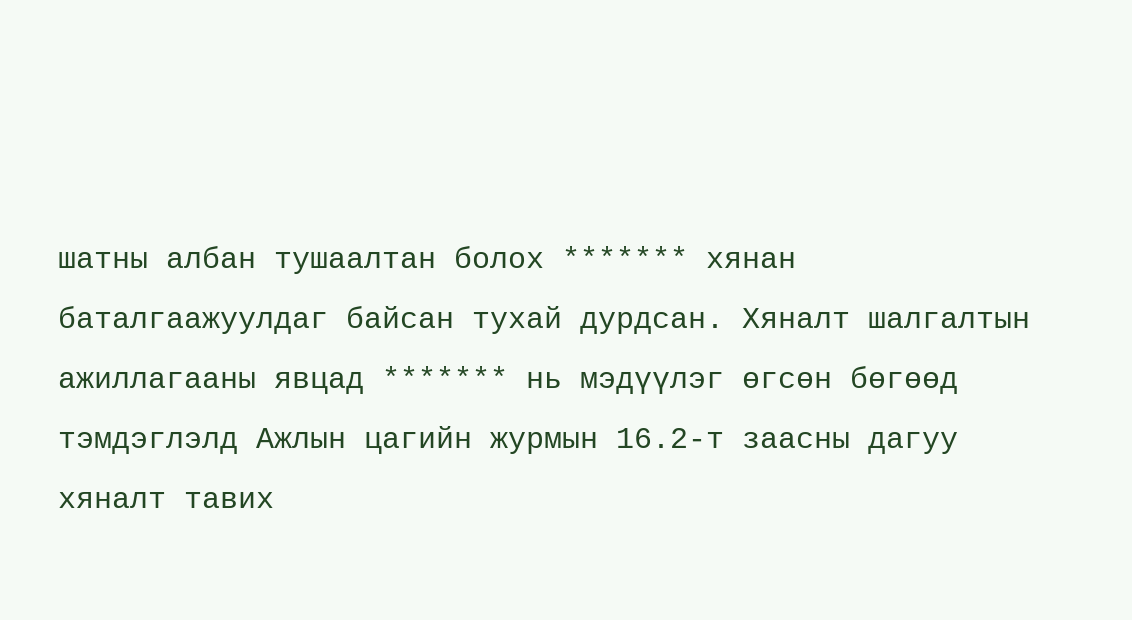шатны албан тушаалтан болох ******* хянан баталгаажуулдаг байсан тухай дурдсан. Хяналт шалгалтын ажиллагааны явцад ******* нь мэдүүлэг өгсөн бөгөөд тэмдэглэлд Ажлын цагийн журмын 16.2-т заасны дагуу хяналт тавих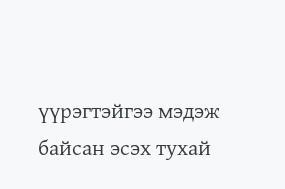үүрэгтэйгээ мэдэж байсан эсэх тухай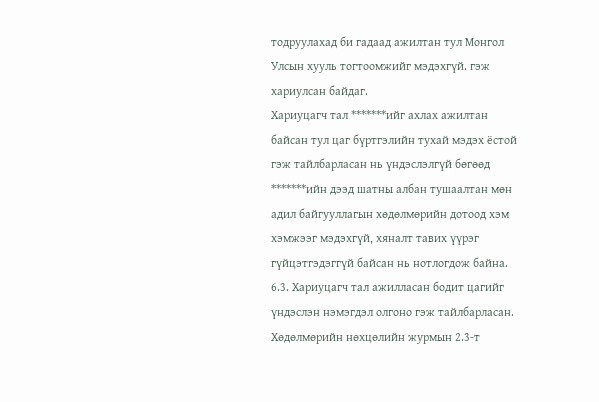тодруулахад би гадаад ажилтан тул Монгол Улсын хууль тогтоомжийг мэдэхгүй. гэж хариулсан байдаг.
Хариуцагч тал *******ийг ахлах ажилтан байсан тул цаг бүртгэлийн тухай мэдэх ёстой гэж тайлбарласан нь үндэслэлгүй бөгөөд *******ийн дээд шатны албан тушаалтан мөн адил байгууллагын хөдөлмөрийн дотоод хэм хэмжээг мэдэхгүй, хяналт тавих үүрэг гүйцэтгэдэггүй байсан нь нотлогдож байна.
6.3. Хариуцагч тал ажилласан бодит цагийг үндэслэн нэмэгдэл олгоно гэж тайлбарласан. Хөдөлмөрийн нөхцөлийн журмын 2.3-т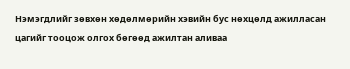Нэмэгдлийг зөвхөн хөдөлмөрийн хэвийн бус нөхцөлд ажилласан цагийг тооцож олгох бөгөөд ажилтан аливаа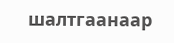шалтгаанаар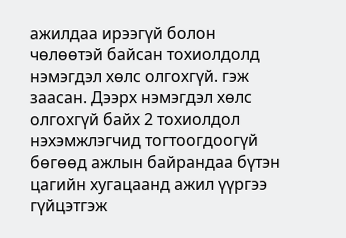ажилдаа ирээгүй болон чөлөөтэй байсан тохиолдолд нэмэгдэл хөлс олгохгүй. гэж заасан. Дээрх нэмэгдэл хөлс олгохгүй байх 2 тохиолдол нэхэмжлэгчид тогтоогдоогүй бөгөөд ажлын байрандаа бүтэн цагийн хугацаанд ажил үүргээ гүйцэтгэж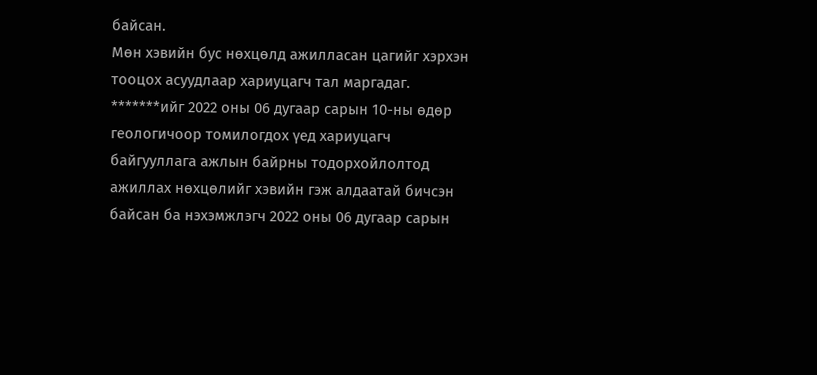байсан.
Мөн хэвийн бус нөхцөлд ажилласан цагийг хэрхэн тооцох асуудлаар хариуцагч тал маргадаг. *******ийг 2022 оны 06 дугаар сарын 10-ны өдөр геологичоор томилогдох үед хариуцагч байгууллага ажлын байрны тодорхойлолтод ажиллах нөхцөлийг хэвийн гэж алдаатай бичсэн байсан ба нэхэмжлэгч 2022 оны 06 дугаар сарын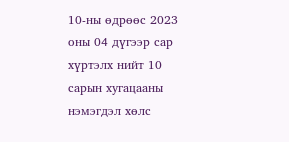10-ны өдрөөс 2023 оны 04 дүгээр сар хүртэлх нийт 10 сарын хугацааны нэмэгдэл хөлс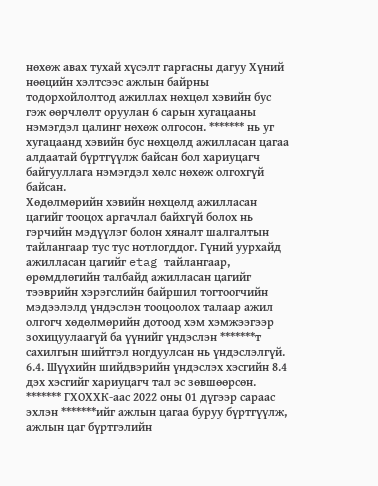нөхөж авах тухай хүсэлт гаргасны дагуу Хүний нөөцийн хэлтсээс ажлын байрны тодорхойлолтод ажиллах нөхцөл хэвийн бус гэж өөрчлөлт оруулан 6 сарын хугацааны нэмэгдэл цалинг нөхөж олгосон. ******* нь уг хугацаанд хэвийн бус нөхцөлд ажилласан цагаа алдаатай бүртгүүлж байсан бол хариуцагч байгууллага нэмэгдэл хөлс нөхөж олгохгүй байсан.
Хөдөлмөрийн хэвийн нөхцөлд ажилласан цагийг тооцох аргачлал байхгүй болох нь гэрчийн мэдүүлэг болон хяналт шалгалтын тайлангаар тус тус нотлогддог. Гүний уурхайд ажилласан цагийг etag тайлангаар, өрөмдлөгийн талбайд ажилласан цагийг тээврийн хэрэгслийн байршил тогтоогчийн мэдээлэлд үндэслэн тооцоолох талаар ажил олгогч хөдөлмөрийн дотоод хэм хэмжээгээр зохицуулаагүй ба үүнийг үндэслэн *******т сахилгын шийтгэл ногдуулсан нь үндэслэлгүй.
6.4. Шүүхийн шийдвэрийн үндэслэх хэсгийн 8.4 дэх хэсгийг хариуцагч тал эс зөвшөөрсөн. ******* ГХОХХК-аас 2022 оны 01 дүгээр сараас эхлэн *******ийг ажлын цагаа буруу бүртгүүлж, ажлын цаг бүртгэлийн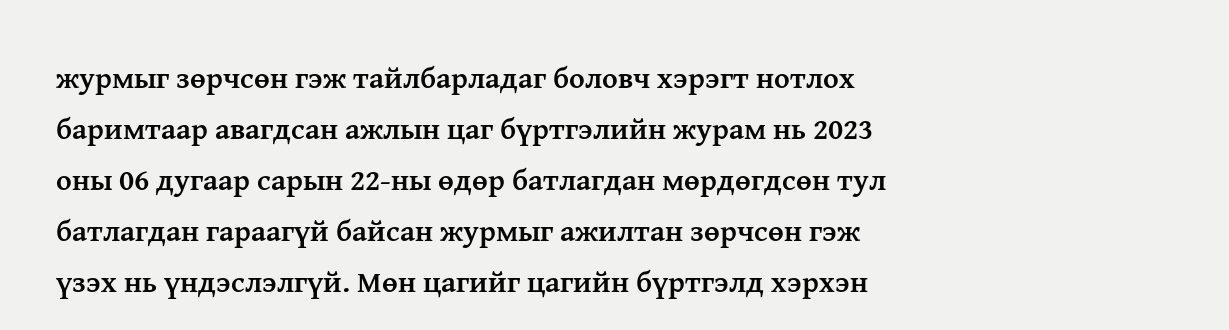журмыг зөрчсөн гэж тайлбарладаг боловч хэрэгт нотлох баримтаар авагдсан ажлын цаг бүртгэлийн журам нь 2023 оны 06 дугаар сарын 22-ны өдөр батлагдан мөрдөгдсөн тул батлагдан гараагүй байсан журмыг ажилтан зөрчсөн гэж үзэх нь үндэслэлгүй. Мөн цагийг цагийн бүртгэлд хэрхэн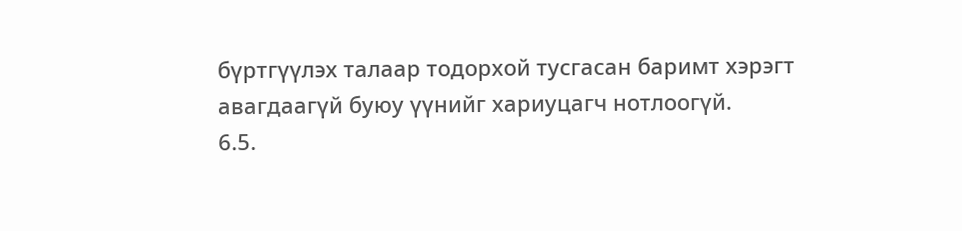бүртгүүлэх талаар тодорхой тусгасан баримт хэрэгт авагдаагүй буюу үүнийг хариуцагч нотлоогүй.
6.5.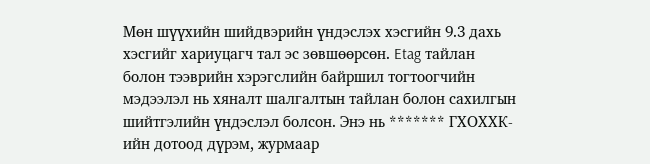Мөн шүүхийн шийдвэрийн үндэслэх хэсгийн 9.3 дахь хэсгийг хариуцагч тал эс зөвшөөрсөн. Etag тайлан болон тээврийн хэрэгслийн байршил тогтоогчийн мэдээлэл нь хяналт шалгалтын тайлан болон сахилгын шийтгэлийн үндэслэл болсон. Энэ нь ******* ГХОХХК-ийн дотоод дүрэм, журмаар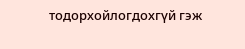тодорхойлогдохгүй гэж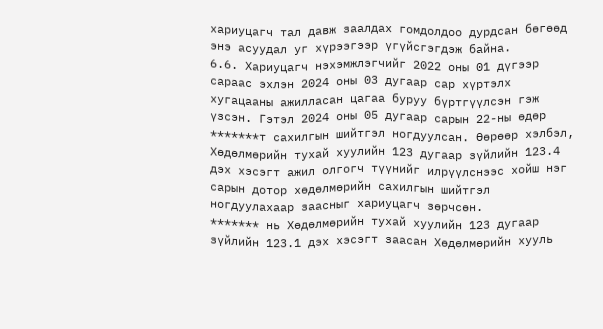хариуцагч тал давж заалдах гомдолдоо дурдсан бөгөөд энэ асуудал уг хүрээгээр үгүйсгэгдэж байна.
6.6. Хариуцагч нэхэмжлэгчийг 2022 оны 01 дүгээр сараас эхлэн 2024 оны 03 дугаар сар хүртэлх хугацааны ажилласан цагаа буруу бүртгүүлсэн гэж үзсэн. Гэтэл 2024 оны 05 дугаар сарын 22-ны өдөр *******т сахилгын шийтгэл ногдуулсан. Өөрөөр хэлбэл, Хөдөлмөрийн тухай хуулийн 123 дугаар зүйлийн 123.4 дэх хэсэгт ажил олгогч түүнийг илрүүлснээс хойш нэг сарын дотор хөдөлмөрийн сахилгын шийтгэл ногдуулахаар заасныг хариуцагч зөрчсөн.
******* нь Хөдөлмөрийн тухай хуулийн 123 дугаар зүйлийн 123.1 дэх хэсэгт заасан Хөдөлмөрийн хууль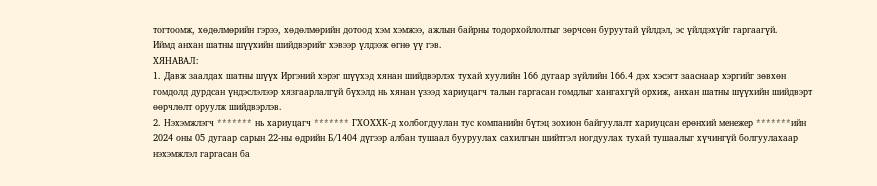тогтоомж, хөдөлмөрийн гэрээ, хөдөлмөрийн дотоод хэм хэмжээ, ажлын байрны тодорхойлолтыг зөрчсөн буруутай үйлдэл, эс үйлдэхүйг гаргаагүй.
Иймд анхан шатны шүүхийн шийдвэрийг хэвээр үлдээж өгнө үү гэв.
ХЯНАВАЛ:
1. Давж заалдах шатны шүүх Иргэний хэрэг шүүхэд хянан шийдвэрлэх тухай хуулийн 166 дугаар зүйлийн 166.4 дэх хэсэгт зааснаар хэргийг зөвхөн гомдолд дурдсан үндэслэлээр хязгаарлалгүй бүхэлд нь хянан үзээд хариуцагч талын гаргасан гомдлыг хангахгүй орхиж, анхан шатны шүүхийн шийдвэрт өөрчлөлт оруулж шийдвэрлэв.
2. Нэхэмжлэгч ******* нь хариуцагч ******* ГХОХХК-д холбогдуулан тус компанийн бүтэц зохион байгуулалт хариуцсан ерөнхий менежер *******ийн 2024 оны 05 дугаар сарын 22-ны өдрийн Б/1404 дүгээр албан тушаал бууруулах сахилгын шийтгэл ногдуулах тухай тушаалыг хүчингүй болгуулахаар нэхэмжлэл гаргасан ба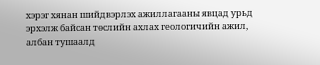хэрэг хянан шийдвэрлэх ажиллагааны явцад урьд эрхэлж байсан төслийн ахлах геологичийн ажил, албан тушаалд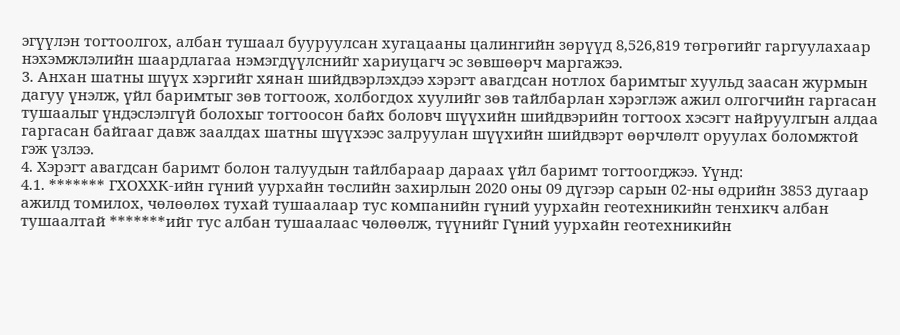эгүүлэн тогтоолгох, албан тушаал бууруулсан хугацааны цалингийн зөрүүд 8,526,819 төгрөгийг гаргуулахаар нэхэмжлэлийн шаардлагаа нэмэгдүүлснийг хариуцагч эс зөвшөөрч маргажээ.
3. Анхан шатны шүүх хэргийг хянан шийдвэрлэхдээ хэрэгт авагдсан нотлох баримтыг хуульд заасан журмын дагуу үнэлж, үйл баримтыг зөв тогтоож, холбогдох хуулийг зөв тайлбарлан хэрэглэж ажил олгогчийн гаргасан тушаалыг үндэслэлгүй болохыг тогтоосон байх боловч шүүхийн шийдвэрийн тогтоох хэсэгт найруулгын алдаа гаргасан байгааг давж заалдах шатны шүүхээс залруулан шүүхийн шийдвэрт өөрчлөлт оруулах боломжтой гэж үзлээ.
4. Хэрэгт авагдсан баримт болон талуудын тайлбараар дараах үйл баримт тогтоогджээ. Үүнд:
4.1. ******* ГХОХХК-ийн гүний уурхайн төслийн захирлын 2020 оны 09 дүгээр сарын 02-ны өдрийн 3853 дугаар ажилд томилох, чөлөөлөх тухай тушаалаар тус компанийн гүний уурхайн геотехникийн тенхикч албан тушаалтай *******ийг тус албан тушаалаас чөлөөлж, түүнийг Гүний уурхайн геотехникийн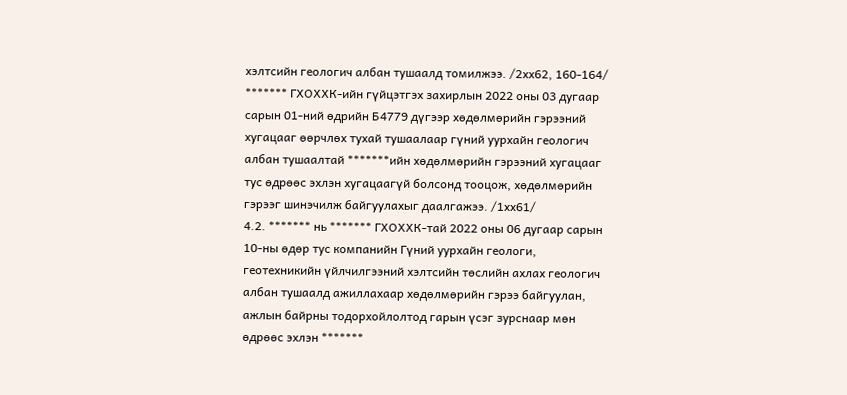хэлтсийн геологич албан тушаалд томилжээ. /2хх62, 160-164/
******* ГХОХХК-ийн гүйцэтгэх захирлын 2022 оны 03 дугаар сарын 01-ний өдрийн Б4779 дүгээр хөдөлмөрийн гэрээний хугацааг өөрчлөх тухай тушаалаар гүний уурхайн геологич албан тушаалтай *******ийн хөдөлмөрийн гэрээний хугацааг тус өдрөөс эхлэн хугацаагүй болсонд тооцож, хөдөлмөрийн гэрээг шинэчилж байгуулахыг даалгажээ. /1хх61/
4.2. ******* нь ******* ГХОХХК-тай 2022 оны 06 дугаар сарын 10-ны өдөр тус компанийн Гүний уурхайн геологи, геотехникийн үйлчилгээний хэлтсийн төслийн ахлах геологич албан тушаалд ажиллахаар хөдөлмөрийн гэрээ байгуулан, ажлын байрны тодорхойлолтод гарын үсэг зурснаар мөн өдрөөс эхлэн *******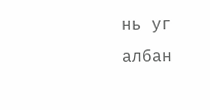нь уг албан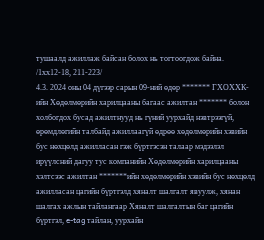тушаалд ажиллаж байсан болох нь тогтоогдож байна. /1хх12-18, 211-223/
4.3. 2024 оны 04 дүгээр сарын 09-ний өдөр ******* ГХОХХК-ийн Хөдөлмөрийн харилцааны багаас ажилтан ******* болон холбогдох бусад ажилтнууд нь гүний уурхайд нэвтрээгүй, өрөмдлөгийн талбайд ажиллаагүй өдрөө хөдөлмөрийн хэвийн бус нөхцөлд ажилласан гэж бүртгэсэн талаар мэдээлэл ирүүлсний дагуу тус компанийн Хөдөлмөрийн харилцааны хэлтсээс ажилтан *******ийн хөдөлмөрийн хэвийн бус нөхцөлд ажилласан цагийн бүртгэлд хяналт шалгалт явуулж, хянан шалгах ажлын тайлангаар Хяналт шалгалтын баг цагийн бүртгэл, e-tag тайлан, уурхайн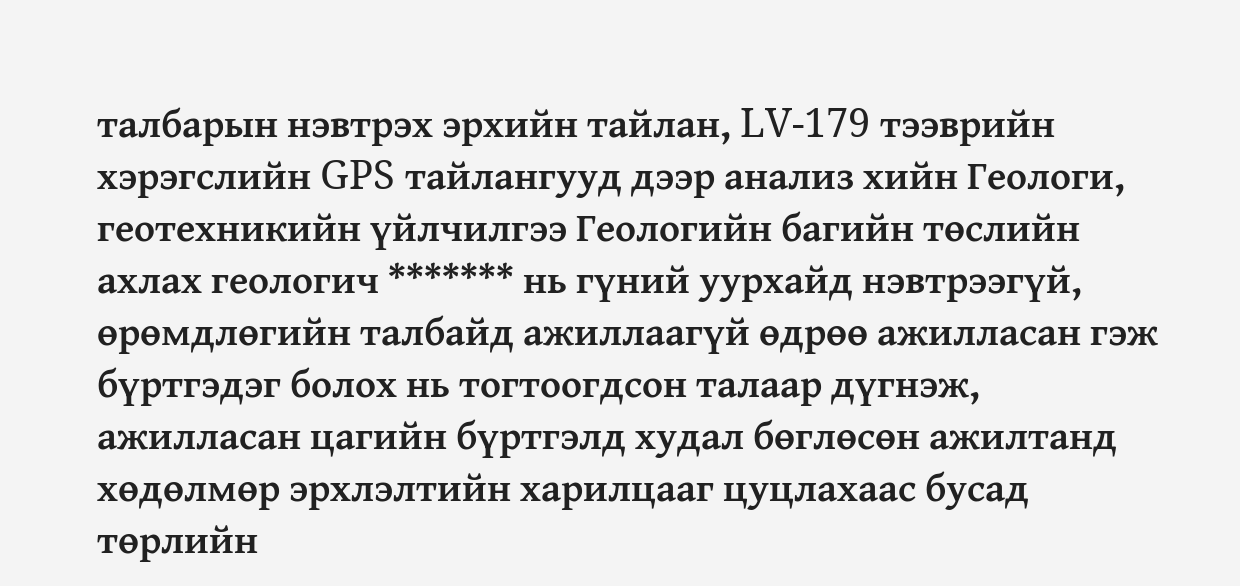талбарын нэвтрэх эрхийн тайлан, LV-179 тээврийн хэрэгслийн GPS тайлангууд дээр анализ хийн Геологи, геотехникийн үйлчилгээ Геологийн багийн төслийн ахлах геологич ******* нь гүний уурхайд нэвтрээгүй, өрөмдлөгийн талбайд ажиллаагүй өдрөө ажилласан гэж бүртгэдэг болох нь тогтоогдсон талаар дүгнэж, ажилласан цагийн бүртгэлд худал бөглөсөн ажилтанд хөдөлмөр эрхлэлтийн харилцааг цуцлахаас бусад төрлийн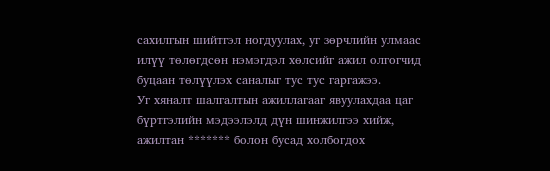сахилгын шийтгэл ногдуулах, уг зөрчлийн улмаас илүү төлөгдсөн нэмэгдэл хөлсийг ажил олгогчид буцаан төлүүлэх саналыг тус тус гаргажээ.
Уг хяналт шалгалтын ажиллагааг явуулахдаа цаг бүртгэлийн мэдээлэлд дүн шинжилгээ хийж, ажилтан ******* болон бусад холбогдох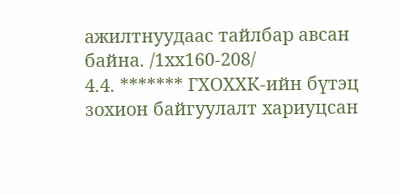ажилтнуудаас тайлбар авсан байна. /1хх160-208/
4.4. ******* ГХОХХК-ийн бүтэц зохион байгуулалт хариуцсан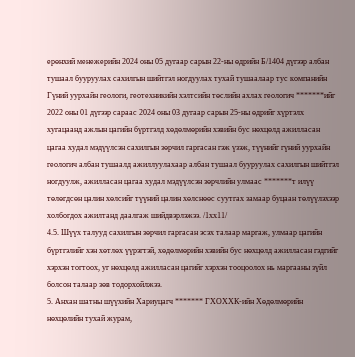ерөнхий менежерийн 2024 оны 05 дугаар сарын 22-ны өдрийн Б/1404 дүгээр албан тушаал бууруулах сахилгын шийтгэл ногдуулах тухай тушаалаар тус компанийн Гүний уурхайн геологи, геотехникийн хэлтсийн төслийн ахлах геологич *******ийг 2022 оны 01 дүгээр сараас 2024 оны 03 дугаар сарын 25-ны өдрийг хүртэлх хугацаанд ажлын цагийн бүртгэлд хөдөлмөрийн хэвийн бус нөхцөлд ажилласан цагаа худал мэдүүлсэн сахилгын зөрчил гаргасан гэж үзэж, түүнийг гүний уурхайн геологич албан тушаалд ажиллуулахаар албан тушаал бууруулах сахилгын шийтгэл ногдуулж, ажилласан цагаа худал мэдүүлсэн зөрчлийн улмаас *******т илүү төлөгдсөн цалин хөлсийг түүний цалин хөлснөөс суутгах замаар буцаан төлүүлэхээр холбогдох ажилтанд даалгаж шийдвэрлэжээ. /1хх11/
4.5. Шүүх талууд сахилгын зөрчил гаргасан эсэх талаар маргаж, улмаар цагийн бүртгэлийг хэн хөтлөх үүрэгтэй, хөдөлмөрийн хэвийн бус нөхцөлд ажилласан гэдгийг хэрхэн тогтоох, уг нөхцөлд ажилласан цагийг хэрхэн тооцоолох нь маргааны зүйл болсон талаар зөв тодорхойлжээ.
5. Анхан шатны шүүхийн Хариуцагч ******* ГХОХХК-ийн Хөдөлмөрийн нөхцөлийн тухай журам,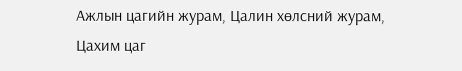Ажлын цагийн журам, Цалин хөлсний журам, Цахим цаг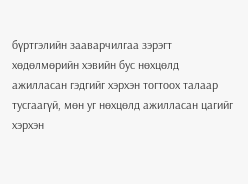бүртгэлийн зааварчилгаа зэрэгт хөдөлмөрийн хэвийн бус нөхцөлд ажилласан гэдгийг хэрхэн тогтоох талаар тусгаагүй, мөн уг нөхцөлд ажилласан цагийг хэрхэн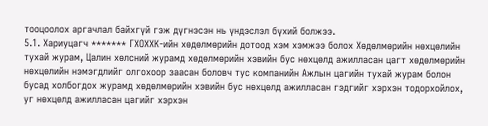тооцоолох аргачлал байхгүй гэж дүгнэсэн нь үндэслэл бүхий болжээ.
5.1. Хариуцагч ******* ГХОХХК-ийн хөдөлмөрийн дотоод хэм хэмжээ болох Хөдөлмөрийн нөхцөлийн тухай журам, Цалин хөлсний журамд хөдөлмөрийн хэвийн бус нөхцөлд ажилласан цагт хөдөлмөрийн нөхцөлийн нэмэгдлийг олгохоор заасан боловч тус компанийн Ажлын цагийн тухай журам болон бусад холбогдох журамд хөдөлмөрийн хэвийн бус нөхцөлд ажилласан гэдгийг хэрхэн тодорхойлох, уг нөхцөлд ажилласан цагийг хэрхэн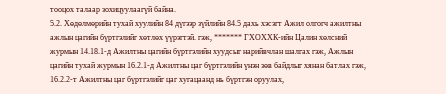тооцох талаар зохицуулаагүй байна.
5.2. Хөдөлмөрийн тухай хуулийн 84 дүгээр зүйлийн 84.5 дахь хэсэгт Ажил олгогч ажилтны ажлын цагийн бүртгэлийг хөтлөх үүрэгтэй. гэж, ******* ГХОХХК-ийн Цалин хөлсний журмын 14.18.1-д Ажилтны цагийн бүртгэлийн хуудсыг нарийвчлан шалгах гэж, Ажлын цагийн тухай журмын 16.2.1-д Ажилтны цаг бүртгэлийн үнэн зөв байдлыг хянан батлах гэж, 16.2.2-т Ажилтны цаг бүртгэлийг цаг хугацаанд нь бүртгэн оруулах,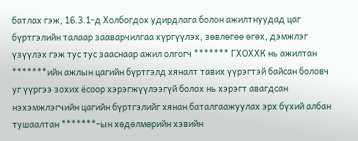батлах гэж, 16.3.1-д Холбогдох удирдлага болон ажилтнуудад цаг бүртгэлийн талаар зааварчилгаа хүргүүлэх, зөвлөгөө өгөх, дэмжлэг үзүүлэх гэж тус тус зааснаар ажил олгогч ******* ГХОХХК нь ажилтан *******ийн ажлын цагийн бүртгэлд хяналт тавих үүрэгтэй байсан боловч уг үүргээ зохих ёсоор хэрэгжүүлээгүй болох нь хэрэгт авагдсан нэхэмжлэгчийн цагийн бүртгэлийг хянан баталгаажуулах эрх бүхий албан тушаалтан *******-ын хөдөлмөрийн хэвийн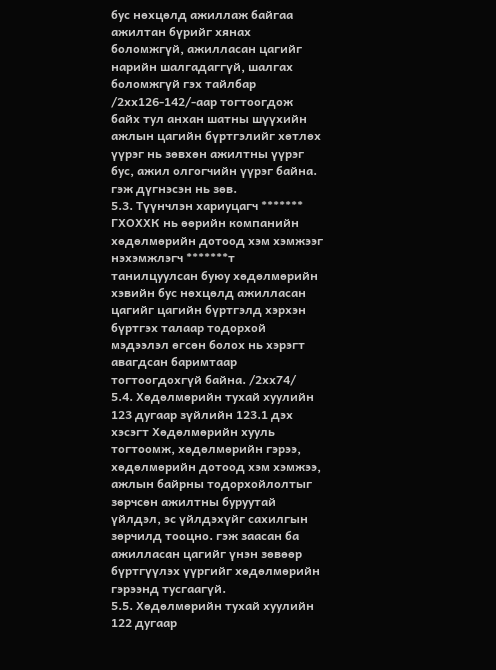бус нөхцөлд ажиллаж байгаа ажилтан бүрийг хянах боломжгүй, ажилласан цагийг нарийн шалгадаггүй, шалгах боломжгүй гэх тайлбар /2хх126-142/-аар тогтоогдож байх тул анхан шатны шүүхийн ажлын цагийн бүртгэлийг хөтлөх үүрэг нь зөвхөн ажилтны үүрэг бус, ажил олгогчийн үүрэг байна. гэж дүгнэсэн нь зөв.
5.3. Түүнчлэн хариуцагч ******* ГХОХХК нь өөрийн компанийн хөдөлмөрийн дотоод хэм хэмжээг нэхэмжлэгч *******т танилцуулсан буюу хөдөлмөрийн хэвийн бус нөхцөлд ажилласан цагийг цагийн бүртгэлд хэрхэн бүртгэх талаар тодорхой мэдээлэл өгсөн болох нь хэрэгт авагдсан баримтаар тогтоогдохгүй байна. /2хх74/
5.4. Хөдөлмөрийн тухай хуулийн 123 дугаар зүйлийн 123.1 дэх хэсэгт Хөдөлмөрийн хууль тогтоомж, хөдөлмөрийн гэрээ, хөдөлмөрийн дотоод хэм хэмжээ, ажлын байрны тодорхойлолтыг зөрчсөн ажилтны буруутай үйлдэл, эс үйлдэхүйг сахилгын зөрчилд тооцно. гэж заасан ба ажилласан цагийг үнэн зөвөөр бүртгүүлэх үүргийг хөдөлмөрийн гэрээнд тусгаагүй.
5.5. Хөдөлмөрийн тухай хуулийн 122 дугаар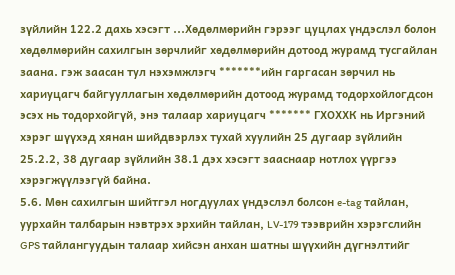зүйлийн 122.2 дахь хэсэгт ...Хөдөлмөрийн гэрээг цуцлах үндэслэл болон хөдөлмөрийн сахилгын зөрчлийг хөдөлмөрийн дотоод журамд тусгайлан заана. гэж заасан тул нэхэмжлэгч *******ийн гаргасан зөрчил нь хариуцагч байгууллагын хөдөлмөрийн дотоод журамд тодорхойлогдсон эсэх нь тодорхойгүй, энэ талаар хариуцагч ******* ГХОХХК нь Иргэний хэрэг шүүхэд хянан шийдвэрлэх тухай хуулийн 25 дугаар зүйлийн 25.2.2, 38 дугаар зүйлийн 38.1 дэх хэсэгт зааснаар нотлох үүргээ хэрэгжүүлээгүй байна.
5.6. Мөн сахилгын шийтгэл ногдуулах үндэслэл болсон e-tag тайлан, уурхайн талбарын нэвтрэх эрхийн тайлан, LV-179 тээврийн хэрэгслийн GPS тайлангуудын талаар хийсэн анхан шатны шүүхийн дүгнэлтийг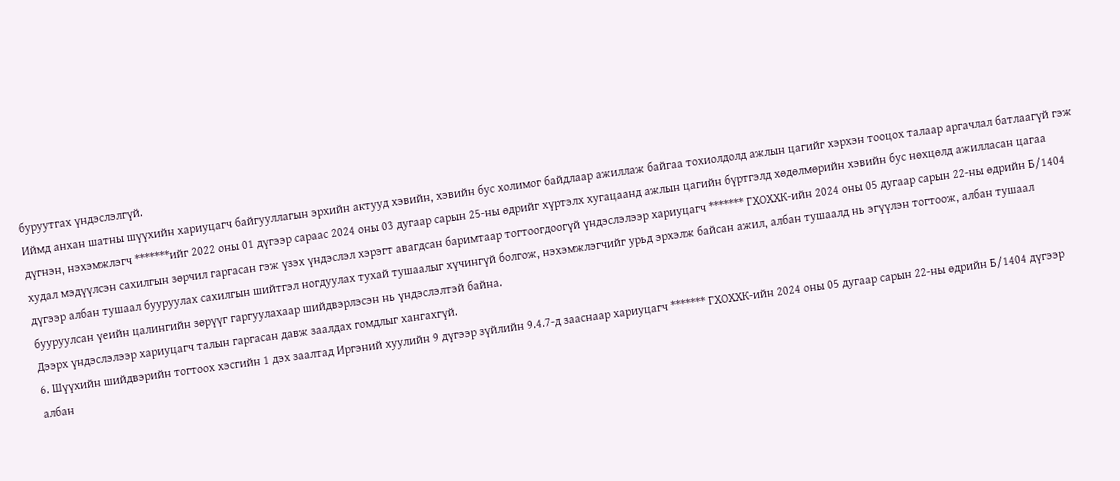буруутгах үндэслэлгүй.
Иймд анхан шатны шүүхийн хариуцагч байгууллагын эрхийн актууд хэвийн, хэвийн бус холимог байдлаар ажиллаж байгаа тохиолдолд ажлын цагийг хэрхэн тооцох талаар аргачлал батлаагүй гэж дүгнэн, нэхэмжлэгч *******ийг 2022 оны 01 дүгээр сараас 2024 оны 03 дугаар сарын 25-ны өдрийг хүртэлх хугацаанд ажлын цагийн бүртгэлд хөдөлмөрийн хэвийн бус нөхцөлд ажилласан цагаа худал мэдүүлсэн сахилгын зөрчил гаргасан гэж үзэх үндэслэл хэрэгт авагдсан баримтаар тогтоогдоогүй үндэслэлээр хариуцагч ******* ГХОХХК-ийн 2024 оны 05 дугаар сарын 22-ны өдрийн Б/1404 дүгээр албан тушаал бууруулах сахилгын шийтгэл ногдуулах тухай тушаалыг хүчингүй болгож, нэхэмжлэгчийг урьд эрхэлж байсан ажил, албан тушаалд нь эгүүлэн тогтоож, албан тушаал бууруулсан үеийн цалингийн зөрүүг гаргуулахаар шийдвэрлэсэн нь үндэслэлтэй байна.
Дээрх үндэслэлээр хариуцагч талын гаргасан давж заалдах гомдлыг хангахгүй.
6. Шүүхийн шийдвэрийн тогтоох хэсгийн 1 дэх заалтад Иргэний хуулийн 9 дүгээр зүйлийн 9.4.7-д зааснаар хариуцагч ******* ГХОХХК-ийн 2024 оны 05 дугаар сарын 22-ны өдрийн Б/1404 дүгээр албан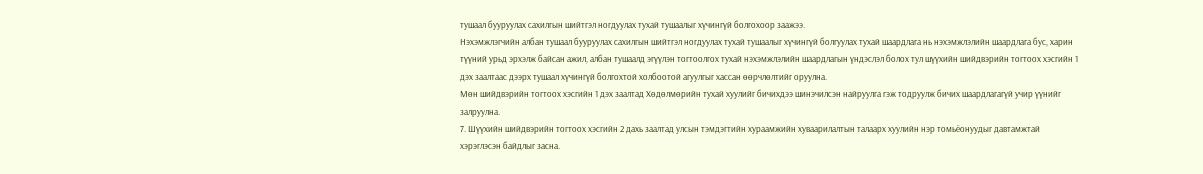тушаал бууруулах сахилгын шийтгэл ногдуулах тухай тушаалыг хүчингүй болгохоор заажээ.
Нэхэмжлэгчийн албан тушаал бууруулах сахилгын шийтгэл ногдуулах тухай тушаалыг хүчингүй болгуулах тухай шаардлага нь нэхэмжлэлийн шаардлага бус, харин түүний урьд эрхэлж байсан ажил, албан тушаалд эгүүлэн тогтоолгох тухай нэхэмжлэлийн шаардлагын үндэслэл болох тул шүүхийн шийдвэрийн тогтоох хэсгийн 1 дэх заалтаас дээрх тушаал хүчингүй болгохтой холбоотой агуулгыг хассан өөрчлөлтийг оруулна.
Мөн шийдвэрийн тогтоох хэсгийн 1 дэх заалтад Хөдөлмөрийн тухай хуулийг бичихдээ шинэчилсэн найруулга гэж тодруулж бичих шаардлагагүй учир үүнийг залруулна.
7. Шүүхийн шийдвэрийн тогтоох хэсгийн 2 дахь заалтад улсын тэмдэгтийн хураамжийн хуваарилалтын талаарх хуулийн нэр томьёонуудыг давтамжтай хэрэглэсэн байдлыг засна.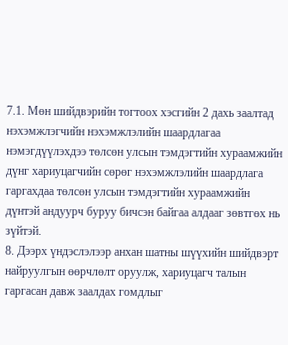7.1. Мөн шийдвэрийн тогтоох хэсгийн 2 дахь заалтад нэхэмжлэгчийн нэхэмжлэлийн шаардлагаа нэмэгдүүлэхдээ төлсөн улсын тэмдэгтийн хураамжийн дүнг хариуцагчийн сөрөг нэхэмжлэлийн шаардлага гаргахдаа төлсөн улсын тэмдэгтийн хураамжийн дүнтэй андуурч буруу бичсэн байгаа алдааг зөвтгөх нь зүйтэй.
8. Дээрх үндэслэлээр анхан шатны шүүхийн шийдвэрт найруулгын өөрчлөлт оруулж, хариуцагч талын гаргасан давж заалдах гомдлыг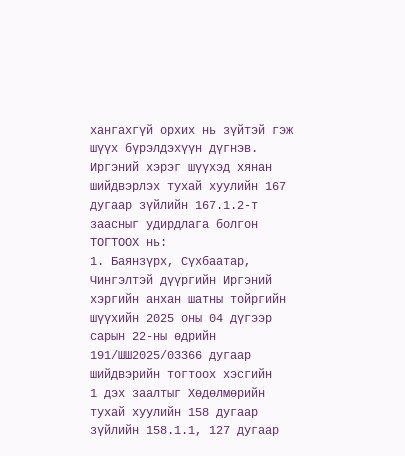хангахгүй орхих нь зүйтэй гэж шүүх бүрэлдэхүүн дүгнэв.
Иргэний хэрэг шүүхэд хянан шийдвэрлэх тухай хуулийн 167 дугаар зүйлийн 167.1.2-т заасныг удирдлага болгон ТОГТООХ нь:
1. Баянзүрх, Сүхбаатар, Чингэлтэй дүүргийн Иргэний хэргийн анхан шатны тойргийн шүүхийн 2025 оны 04 дүгээр сарын 22-ны өдрийн 191/ШШ2025/03366 дугаар шийдвэрийн тогтоох хэсгийн
1 дэх заалтыг Хөдөлмөрийн тухай хуулийн 158 дугаар зүйлийн 158.1.1, 127 дугаар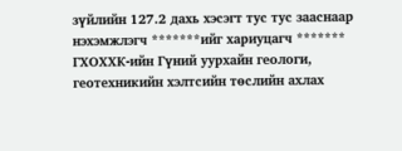зүйлийн 127.2 дахь хэсэгт тус тус зааснаар нэхэмжлэгч *******ийг хариуцагч ******* ГХОХХК-ийн Гүний уурхайн геологи, геотехникийн хэлтсийн төслийн ахлах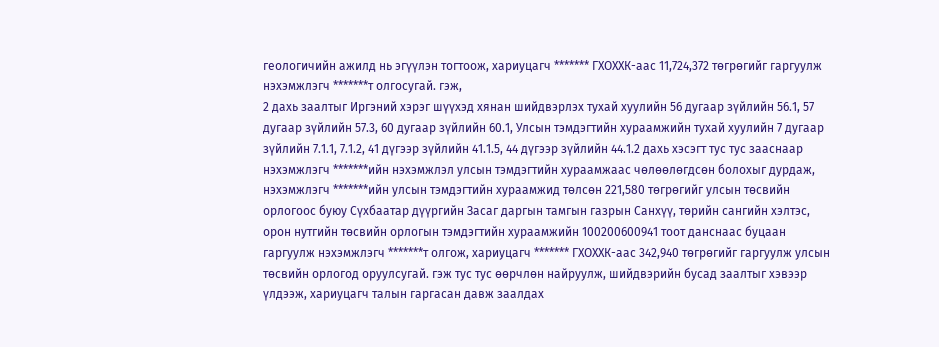геологичийн ажилд нь эгүүлэн тогтоож, хариуцагч ******* ГХОХХК-аас 11,724,372 төгрөгийг гаргуулж нэхэмжлэгч *******т олгосугай. гэж,
2 дахь заалтыг Иргэний хэрэг шүүхэд хянан шийдвэрлэх тухай хуулийн 56 дугаар зүйлийн 56.1, 57 дугаар зүйлийн 57.3, 60 дугаар зүйлийн 60.1, Улсын тэмдэгтийн хураамжийн тухай хуулийн 7 дугаар зүйлийн 7.1.1, 7.1.2, 41 дүгээр зүйлийн 41.1.5, 44 дүгээр зүйлийн 44.1.2 дахь хэсэгт тус тус зааснаар нэхэмжлэгч *******ийн нэхэмжлэл улсын тэмдэгтийн хураамжаас чөлөөлөгдсөн болохыг дурдаж, нэхэмжлэгч *******ийн улсын тэмдэгтийн хураамжид төлсөн 221,580 төгрөгийг улсын төсвийн орлогоос буюу Сүхбаатар дүүргийн Засаг даргын тамгын газрын Санхүү, төрийн сангийн хэлтэс, орон нутгийн төсвийн орлогын тэмдэгтийн хураамжийн 100200600941 тоот данснаас буцаан гаргуулж нэхэмжлэгч *******т олгож, хариуцагч ******* ГХОХХК-аас 342,940 төгрөгийг гаргуулж улсын төсвийн орлогод оруулсугай. гэж тус тус өөрчлөн найруулж, шийдвэрийн бусад заалтыг хэвээр үлдээж, хариуцагч талын гаргасан давж заалдах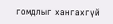гомдлыг хангахгүй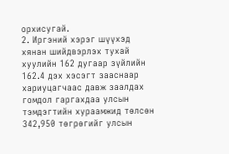орхисугай.
2. Иргэний хэрэг шүүхэд хянан шийдвэрлэх тухай хуулийн 162 дугаар зүйлийн 162.4 дэх хэсэгт зааснаар хариуцагчаас давж заалдах гомдол гаргахдаа улсын тэмдэгтийн хураамжид төлсөн 342,950 төгрөгийг улсын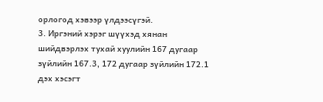орлогод хэвээр үлдээсүгэй.
3. Иргэний хэрэг шүүхэд хянан шийдвэрлэх тухай хуулийн 167 дугаар зүйлийн 167.3, 172 дугаар зүйлийн 172.1 дэх хэсэгт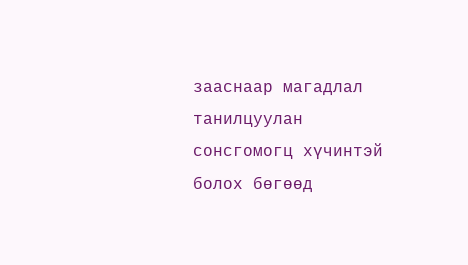зааснаар магадлал танилцуулан сонсгомогц хүчинтэй болох бөгөөд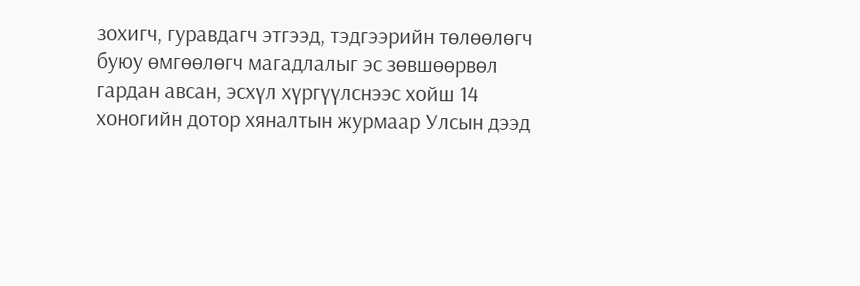зохигч, гуравдагч этгээд, тэдгээрийн төлөөлөгч буюу өмгөөлөгч магадлалыг эс зөвшөөрвөл гардан авсан, эсхүл хүргүүлснээс хойш 14 хоногийн дотор хяналтын журмаар Улсын дээд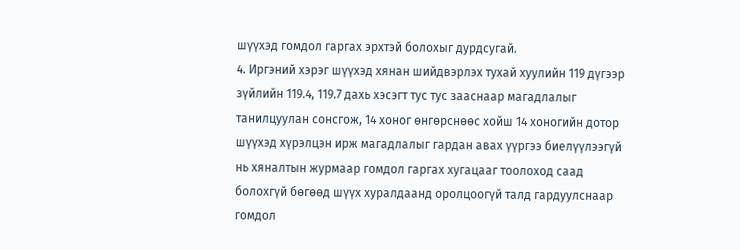шүүхэд гомдол гаргах эрхтэй болохыг дурдсугай.
4. Иргэний хэрэг шүүхэд хянан шийдвэрлэх тухай хуулийн 119 дүгээр зүйлийн 119.4, 119.7 дахь хэсэгт тус тус зааснаар магадлалыг танилцуулан сонсгож, 14 хоног өнгөрснөөс хойш 14 хоногийн дотор шүүхэд хүрэлцэн ирж магадлалыг гардан авах үүргээ биелүүлээгүй нь хяналтын журмаар гомдол гаргах хугацааг тоолоход саад болохгүй бөгөөд шүүх хуралдаанд оролцоогүй талд гардуулснаар гомдол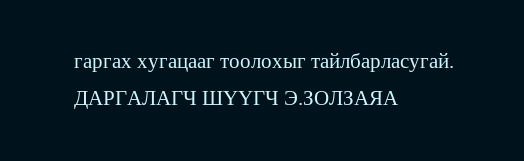гаргах хугацааг тоолохыг тайлбарласугай.
ДАРГАЛАГЧ ШҮҮГЧ Э.ЗОЛЗАЯА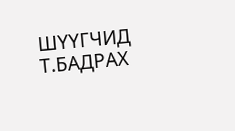ШҮҮГЧИД Т.БАДРАХ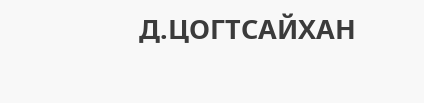Д.ЦОГТСАЙХАН